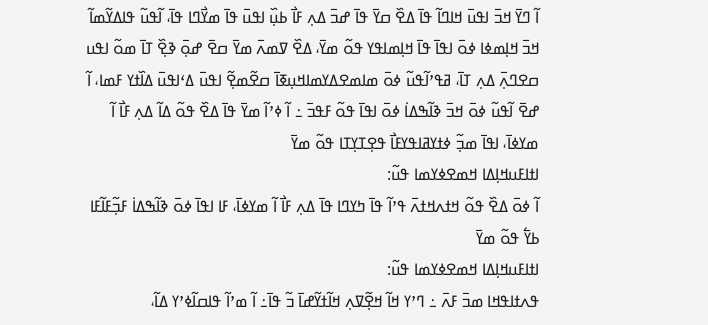ߊ߬ ߣߌ߫ ߞߏ߫ ߊߟߎ߫ ߞߊߣߊ߬ ߟߊ߫ ߡߐ߰ ߛߌ߫ ߟߊ߫ ߝߏ߫ ߡߍ߲ ߓߊ߯ ߕߎ߲߰ ߊߟߎ߫ ߟߊ߫ ߘߌ߯ߣߊ ߟߊ߫، ߊ߬ߟߎ߬ ߟߊߡߌ߬ߘߊ߬ ߞߏ߫ ߞߊ߲ߘߦߊ ߦߋ߫ ߊߟߊ߫ ߟߊ߫ ߞߊ߲ߘߊߟߌ ߟߋ߬ ߘߌ߫، ߡߐ߰ ߜߘߍ߫ ߘߌ߫ ߛߐ߫ ߝߋ߲߫ ߢߐ߲߰ ߠߊ߫ ߘߋ߬ ߊߟߎ ߛߐߣߍ߲߫ ߡߍ߲ ߠߊ߫، ߥߟߴߊ߬ߟߎ߬ ߦߋ߫ ߘߊߘߐߡߌߘߊߞߎ߲ߧߊ߫ ߛߐ߬ߘߐ߲߬ ߊߟߎ߫ ߡߵߊߟߎ߫ ߡߊ߰ߙߌ ߓߘߊ، ߊ߬ ߝߐ߫ ߊ߬ߟߎ߬ ߦߋ߫ ߞߏ߫ ߢߊ߬ߒߡߊ߭ ߦߋ߫ ߊߟߊ߫ ߟߋ߬ ߓߟߏ߫ ߸ ߊ߬ ߦߴߊ߬ ߘߌ߫ ߟߊ߫ ߡߐ߰ ߟߋ߬ ߡߊ߬ ߡߍ߲ ߓߊ߯ ߊ߬ ߘߌߦߊ߫، ߊߟߊ߫ ߘߏ߲߬ ߦߙߌߥߊߟߌߓߊ߯ ߟߐ߲ߠߌ߲ߠߊ ߟߋ߬ ߘߌ߫
ߊߙߊߓߎߞߊ߲ߡߊ ߞߘߐߦߌߘߊ ߟߎ߬:
ߊ߬ ߦߋ߫ ߡߐ߰ ߟߋ߬ ߞߙߍߞߙߍ߫ ߟߴߊ߬ ߟߊ߫ ߤߌߣߊ ߟߊ߫ ߡߍ߲ ߓߊ߯ ߊ߬ ߘߌߦߊ߫، ߓߊ ߊߟߊ߫ ߦߋ߫ ߢߊ߬ߒߡߊ߭ ߓߏ߲߬ߓߊ߬ߓߊ ߕߌ߱ ߟߋ߬ ߘߌ߫
ߊߙߊߓߎߞߊ߲ߡߊ ߞߘߐߦߌߘߊ ߟߎ߬:
ߟߍߙߊߟߞߊ ߘߏ߫ ߓߍ߫ ߸ ߣߴߌ ߞߊ߬ ߞߐ߲߬ߜߍ߲ ߞߊ߬ߙߌ߬ߝߊ߫ ߏ߬ ߟߊ߫߸ ߊ߬ ߘߴߊ߬ ߟߊߛߊ߬ߦߴߌ ߡߊ߬،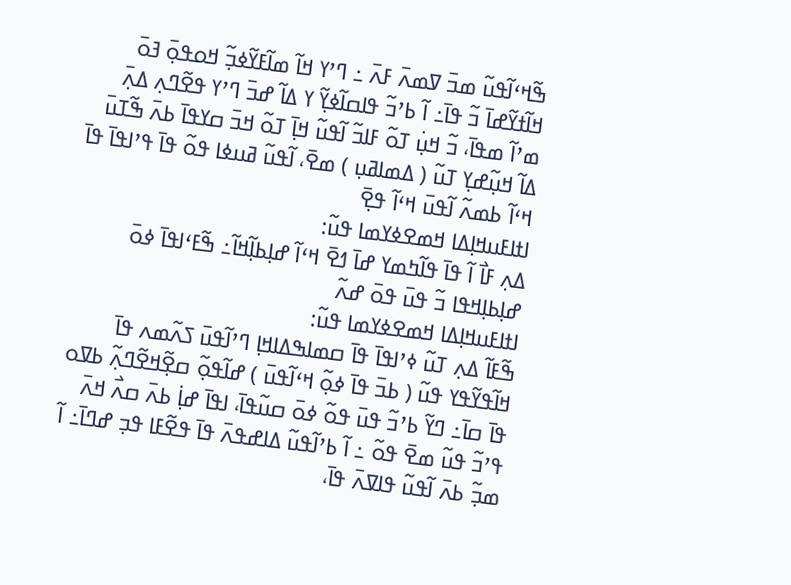ߒ߬ߞߵߊ߬ߟߎ߬ ߘߏ߫ ߜߘߍ߫ ߓߍ߫ ߸ ߣߴߌ ߞߊ߬ ߘߊ߬ߓߌ߬ߦߏ߲߬ ߞߋߟߋ߲߫ ߔߋ߫ ߞߊ߬ߙߌ߬ߝߊ߫ ߏ߬ ߟߊ߫߸ ߊ߬ ߕߴߏ߬ ߟߊߛߊ߬ߦߌ߲߬ ߌ ߡߊ߬ ߝߏ߫ ߣߴߌ ߟߐ߬ߣߍ߲ ߡߍ߲߫ ߘߴߊ߬ ߘߟߊ߫، ߏ߬ ߞߎ߲߭ ߠߋ߬ ߓߊߏ߬ ߊ߬ߟߎ߬ ߞߊ߲߫ ߠߋ߬ ߞߏ߫ ߛߌߟߊ߫ ߕߍ߫ ߒ߬ߠߎ߫ ߡߊ߬ ߞߎ߲߬ߝߌ߲ ߠߎ߬ ( ߡߘߊߥߎ߲ ) ߘߐ߫، ߊ߬ߟߎ߬ ߥߎߦߊ ߟߋ߬ ߟߊ߫ ߟߴߊߟߊ߫ ߟߊ߫ ߞߵߊ߬ ߕߘߍ߬ ߊ߬ߟߎ߫ ߞߵߊ߬ ߟߐ߲߫
ߊߙߊߓߎߞߊ߲ߡߊ ߞߘߐߦߌߘߊ ߟߎ߬:
ߡߍ߲ ߓߊ߯ ߊ߬ ߟߊ߫ ߟߊ߬ߤߘߌ ߝߊ߫ ߗߐ߫ ߞߵߊ߬ ߝߊ߲ߕߊ߲߬ߞߊ߬߸ ߒ߬ߓߵߊߟߊ߫ ߦߋ߫ ߝߊ߲ߕߊ߲ߞߟߊ ߏ߬ ߟߎ߫ ߟߋ߫ ߝߍ߬
ߊߙߊߓߎߞߊ߲ߡߊ ߞߘߐߦߌߘߊ ߟߎ߬:
ߒ߬ߓߊ߬ ߡߍ߲ ߠߎ߬ ߦߴߊߟߊ߫ ߟߊ߫ ߛߘߊߒߡߊߞߊ߲ ߣߴߊ߬ߟߎ߫ ߖߍ߬ߘߍ ߟߊ߫ ߞߊ߬ߟߌ߬ߟߌ ߟߎ߬ ( ߕߏ߫ ߟߊ߫ ߦߋ߲߬ ߞߵߊ߬ߟߎ߫ ) ߝߊ߬ߟߋ߲߬ ߛߐ߲߬ߞߐ߬ߣߍ߲߬ ߕߜߋ ߟߊ߫ ߛߊ߫߸ ߣߌ߬ ߕߴߏ߬ ߟߎ߫ ߟߋ߬ ߦߋ߫ ߛߎ߬ߟߊ߫، ߊߟߊ߫ ߝߊ߲߭ ߕߍ߫ ߛߍ߯ ߞߍ߫ ߟߴߏ߬ ߟߎ߬ ߘߐ߫ ߟߋ߬ ߸ ߊ߬ ߕߴߊ߬ߟߎ߬ ߡߊߝߟߍ߫ ߟߊ߫ ߟߐ߬ߓߊ ߟߏ߲ ߝߣߊ߫߸ ߊ߬ ߘߏ߲߬ ߕߍ߫ ߊ߬ߟߎ߬ ߟߊߜߍ߫ ߟߊ߫،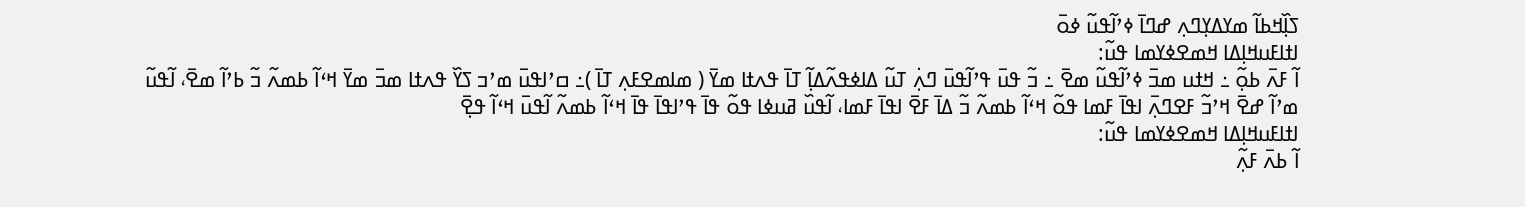ߖߊ߲߰ߞߕߊ߬ ߘߌߡߌ߲ߣߍ߲ ߝߣߊ߫ ߦߴߊ߬ߟߎ߬ ߦߋ߫
ߊߙߊߓߎߞߊ߲ߡߊ ߞߘߐߦߌߘߊ ߟߎ߬:
ߊ߬ ߓߍ߫ ߕߋ߲߬ ߸ ߞߙߎ ߘߏ߫ ߦߴߊ߬ߟߎ߬ ߘߐ߫ ߸ ߏ߬ ߟߎ߫ ߟߴߊ߬ߟߎ߫ ߣߍ߲߭ ߠߎ߬ ߡߊߦߟߍ߬ߡߊ߲߬ ߠߊ߫ ߟߍߙߊ ߘߌ߫ ( ߘߊߘߐߓߍ߲ ߠߊ߫ )߸ ߛߴߊߟߎ߫ ߘߴߏ ߖߌ߰ ߟߍߙߊ ߘߏ߫ ߘߌ߫ ߞߵߊ߬ ߕߘߍ߬ ߏ߬ ߕߴߊ߬ ߘߐ߫، ߊ߬ߟߎ߬ ߘߴߊ߬ ߝߐ߫ ߞߴߏ߬ ߓߐߣߍ߲߫ ߊߟߊ߫ ߓߘߊ ߟߋ߬ ߞߵߊ߬ ߕߘߍ߬ ߏ߬ ߡߊ߫ ߓߐ߫ ߊߟߊ߫ ߓߘߊ، ߊ߬ߟߎ߰ ߥߎߦߊ ߟߋ߬ ߟߊ߫ ߟߴߊߟߊ߫ ߟߊ߫ ߞߵߊ߬ ߕߘߍ߬ ߊ߬ߟߎ߫ ߞߵߊ߬ ߟߐ߲߫
ߊߙߊߓߎߞߊ߲ߡߊ ߞߘߐߦߌߘߊ ߟߎ߬:
ߊ߬ ߕߍ߫ ߓߍ߲߬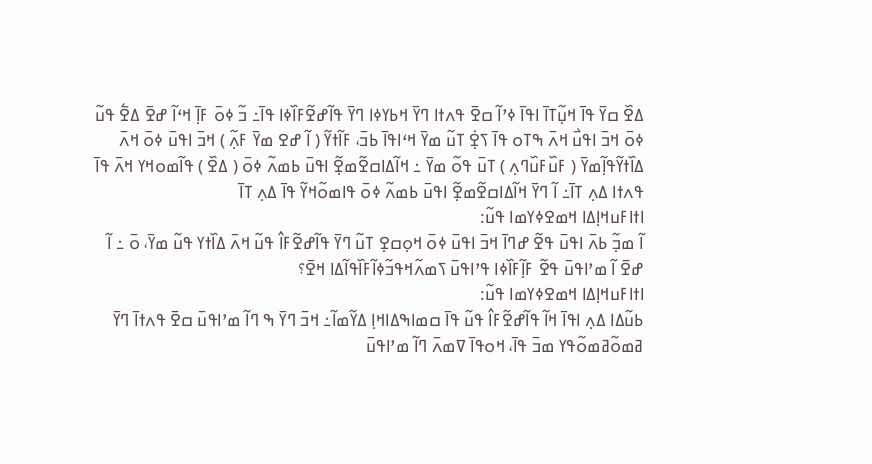ߡߐ߰ ߛߌ߫ ߟߊ߫ ߞߎ߲߬ߠߊ߫ ߊߟߊ߫ ߦߴߊ߬ ߛߐ߫ ߟߍߙߊ ߣߌ߫ ߞߕߌߦߊ ߣߌ߫ ߟߊ߬ߝߐ߬ߓߊ߰ߦߊ ߟߊ߫߸ ߏ߬ ߦߋ߫ ߓߊ߲߫ ߞߵߊ߬ ߝߐ߫ ߡߐ߱ ߟߎ߬ ߦߋ߫ ߞߏ߫ ߊߟߎ߯ ߞߍ߫ ߒߠߋ ߟߊ߫ ߖߐ߲߭ ߠߎ߬ ߘߌ߫ ߞߵߊߟߊ߫ ߕߏ߫، ߓߊ߬ߙߌ߬ ( ߊ߬ ߝߐ ߘߌ߫ ߓߍ߲߬ ) ߞߏ߫ ߊߟߎ߫ ߦߋ߫ ߞߍ߫ ߡߊ߰ߙߌ߬ߟߊ߲߬ߘߌ߫ ( ߓߎ߰ߓߎ߰ߣߍ߲ ) ߠߎ߫ ߟߋ߬ ߘߌ߫ ߸ ߞߊ߬ߡߊߛߐ߬ߘߐ߲߬ ߊߟߎ߫ ߕߘߍ߬ ߦߋ߫ ( ߡߐ߰ ) ߟߊ߬ߘߋߞߌ ߞߍ߫ ߟߊ߫ ߟߍߙߊ ߡߍ߲ ߠߊ߫߸ ߊ߬ ߣߌ߫ ߞߊ߬ߡߊߛߐ߬ߘߐ߲߬ ߊߟߎ߫ ߕߘߍ߬ ߦߋ߫ ߟߊߘߋ߬ߞߌ߬ ߟߊ߫ ߡߍ߲ ߠߊ߫
ߊߙߊߓߎߞߊ߲ߡߊ ߞߘߐߦߌߘߊ ߟߎ߬:
ߊ߬ ߘߏ߲߬ ߕߍ߫ ߊߟߎ߫ ߟߐ߬ ߝߣߊ߫ ߞߏ߫ ߊߟߎ߫ ߦߋ߫ ߞߋ߲ߛߐ߲ ߠߎ߬ ߣߌ߫ ߟߊ߬ߝߐ߬ߓߊ߮ ߟߎ߬ ߞߍ߫ ߡߊ߰ߙߌ ߟߎ߬ ߘߌ߫، ߋ߫ ߸ ߊ߬ ߝߐ߫ ߊ߬ ߘߴߊߟߎ߫ ߟߐ߬ ߓߊ߲߬ߓߊ߰ߦߊ ߟߴߊߟߎ߫ ߖߘߍ߬ߞߟߏ߬ߦߊ߬ߓߊ߰ߟߊ߬ߡߊ ߞߐ߫؟
ߊߙߊߓߎߞߊ߲ߡߊ ߞߘߐߦߌߘߊ ߟߎ߬:
ߕߎ߬ߡߊ ߡߍ߲ ߊߟߊ߫ ߞߊ߬ ߟߊ߬ߝߐ߬ߓߊ߮ ߟߎ߬ ߟߊ߫ ߛߘߊߒߡߊߞߊ߲ ߡߌ߬ߘߊ߬߸ ߞߏ߫ ߣߌ߫ ߒ ߣߊ߬ ߘߴߊߟߎ߫ ߛߐ߫ ߟߍߙߊ߫ ߣߌ߫ ߥߘߋ߬ߥߘߋ߬ߟߌ ߘߏ߫ ߟߊ߫، ߞߋߟߊ߫ ߜߘߍ߫ ߣߊ߬ ߘߴߊߟߎ߫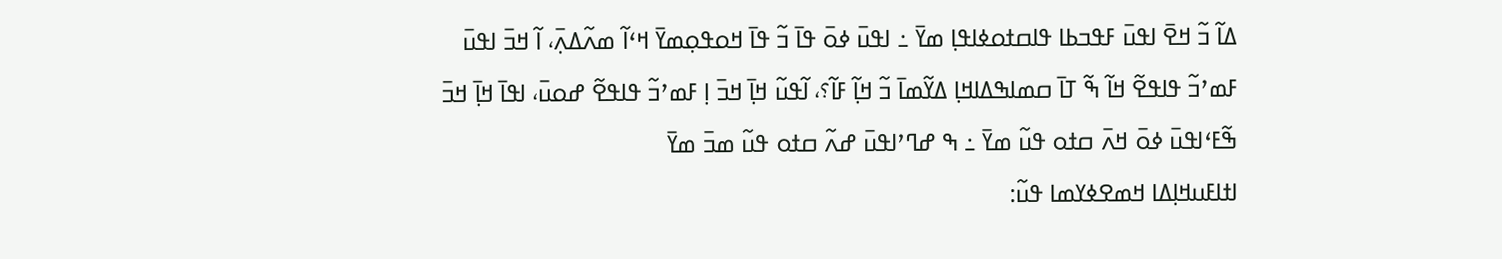ߡߊ߬ ߏ߬ ߞߐ߫ ߊߟߎ߫ ߓߟߏߕߊ ߟߊߛߙߋߦߊߟߊ߲ ߘߌ߫ ߸ ߊߟߎ߫ ߦߋ߫ ߟߊ߫ ߏ߬ ߟߊ߫ ߞߋߟߋ߲ߘߌ߫ ߞߵߊ߬ ߘߍ߬ߡߍ߲߫، ߊ߬ ߞߏ߫ ߊߟߎ߫ ߓߘߴߏ߬ ߟߊߟߐ߬ ߞߊ߬ ߒ߬ ߠߊ߫ ߛߘߊߒߡߊߞߊ߲ ߡߌ߬ߘߊ߫ ߏ߬ ߞߊ߲߬ ߓߊ߬؟، ߊ߬ߟߎ߬ ߞߊ߲߫ ߞߏ߫ ߊ߲ ߓߘߴߏ߬ ߟߊߟߐ߬ ߝߋߎ߫، ߊߟߊ߫ ߞߊ߲߫ ߞߏ߫ ߒ߬ߓߵߊߟߎ߫ ߦߋ߫ ߞߍ߫ ߛߙߋ ߟߎ߬ ߘߌ߫ ߸ ߒ ߝߣߴߊߟߎ߫ ߝߍ߬ ߛߙߋ ߟߎ߬ ߘߏ߫ ߘߌ߫
ߊߙߊߓߎߞߊ߲ߡߊ ߞߘߐߦߌߘߊ ߟߎ߬: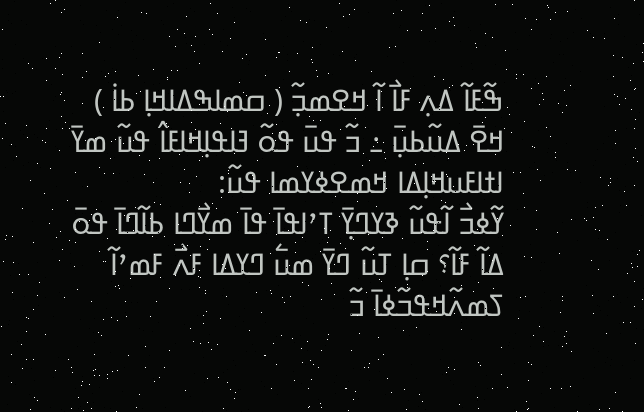ߒ߬ߓߊ߬ ߡߍ߲ ߓߊ߯ ߊ߬ ߞߐߘߏ߲߬ ( ߛߘߊߒߡߊߞߊ߲ ߕߊ߭ ) ߞߐ߫ ߡߎ߬ߕߎ߲߫ ߸ ߏ߬ ߟߎ߫ ߟߋ߬ ߔߊߟߊ߲ߞߊߓߊ߮ ߟߎ߬ ߘߌ߫
ߊߙߊߓߎߞߊ߲ߡߊ ߞߘߐߦߌߘߊ ߟߎ߬:
ߌ߬ߦߏ߯ ߊ߬ߟߎ߬ ߢߌߣߌ߲߫ ߠߴߊߟߊ߫ ߟߊ߫ ߘߌ߯ߣߊ ߕߊ߬ߣߊ߫ ߟߋ߫ ߡߊ߬ ߓߊ߬؟ ߛߊ߲ ߠߎ߬ ߣߌ߫ ߘߎ߱ ߣߌߡߊ ߓߍ߯ ߓߘߴߊ߬ ߖߘߍ߬ߞߟߏ߬ߦߊ߫ ߏ߬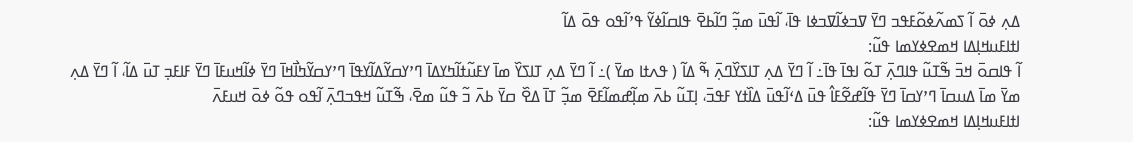ߡߍ߲ ߦߋ߫ ߊ߬ ߖߘߍ߬ߦߋ߬ߓߟߏ ߣߌ߫ ߜߏߦߊ߬ߜߏߦߊ ߟߊ߫، ߊ߬ߟߎ߫ ߘߏ߲߬ ߣߊ߬ߕߐ߫ ߟߊߛߊ߬ߦߌ߬ ߟߴߊ߬ߟߋ ߟߋ߫ ߡߊ߬
ߊߙߊߓߎߞߊ߲ߡߊ ߞߘߐߦߌߘߊ ߟߎ߬:
ߊ߬ ߟߊߛߋ߫ ߞߏ߫ ߒ߬ߠߎ߬ ߟߊߣߍ߲߫ ߠߋ߬ ߊߟߊ߫ ߟߊ߫߸ ߊ߬ ߣߌ߫ ߡߍ߲ ߠߊߖߌ߰ߣߍ߲߫ ߒ߬ ߡߊ߬ ( ߟߍߙߊ ߘߌ߫ )߸ ߊ߬ ߣߌ߫ ߡߍ߲ ߠߊߖߌ߰ ߘߊ߫ ߌߓߎ߬ߙߊ߬ߤߌߡߊ߫ ߣߴߌߛߌ߬ߡߊ߬ߌߟߊ߫ ߣߴߌߛߌ߬ߤߊ߯ߞߊ߫ ߣߌ߫ ߦߊ߬ߞߎߓߊ߫ ߣߌ߫ ߓߊߓߏ߲ ߠߎ߫ ߡߊ߬، ߊ߬ ߣߌ߫ ߡߍ߲ ߘߌ߫ ߘߊ߫ ߡߎߛߊ߫ ߣߴߌߛߊ߫ ߣߌ߫ ߟߊ߬ߝߐ߬ߓߊ߮ ߟߎ߫ ߡߵߊ߬ߟߎ߫ ߡߊ߰ߙߌ ߓߟߏ߫، ߊ߲ߠߎ߬ ߕߍ߫ ߘߊ߲߬ߝߘߊ߬ߓߐ߫ ߘߏ߲߬ ߠߊ߫ ߡߐ߰ ߛߌ߫ ߕߍ߫ ߏ߬ ߟߎ߬ ߘߐ߫، ߒ߬ߠߎ߬ ߞߟߏߣߍ߲߫ ߊ߬ߟߋ ߟߋ߬ ߦߋ߫ ߞߎߓߍ߫
ߊߙߊߓߎߞߊ߲ߡߊ ߞߘߐߦߌߘߊ ߟߎ߬: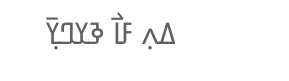ߡߍ߲ ߓߊ߯ ߢߌߣߌ߲߫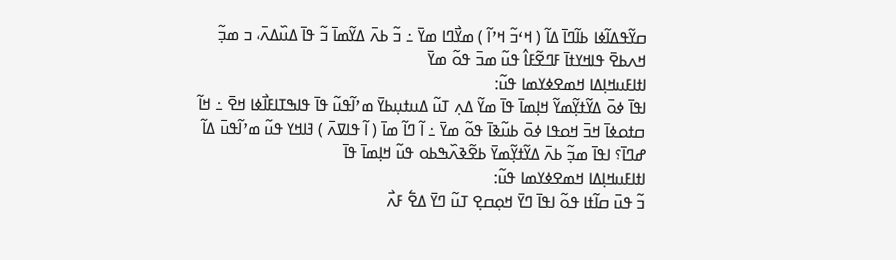ߛߌ߬ߟߡߊ߬ߦߊ ߕߊ߬ߣߊ߫ ߡߊ߬ ( ߞߵߏ߬ ߞߴߊ߬ ) ߘߌ߯ߣߊ ߘߌ߫ ߸ ߏ߬ ߕߍ߫ ߡߌ߬ߘߊ߫ ߏ߬ ߟߊ߫ ߡߎ߰ߡߍ߫، ߏ ߘߏ߲߬ ߞߍߕߐ߫ ߟߊߞߌߙߊ߫ ߓߣߐ߬ߓߊ߮ ߟߎ߬ ߘߏ߫ ߟߋ߬ ߘߌ߫
ߊߙߊߓߎߞߊ߲ߡߊ ߞߘߐߦߌߘߊ ߟߎ߬:
ߊߟߊ߫ ߦߋ߫ ߡߌ߬ߙߌ߲߬ߘߌ߬ ߞߊ߲ߘߊ߫ ߟߊ߫ ߘߌ߬ ߡߍ߲ ߠߎ߬ ߡߎߙߎ߲ߕߌ߫ ߘߴߊ߬ߟߎ߬ ߟߊ߫ ߟߊߒߠߊߓߊ߯ߦߊ ߞߐ߫ ߸ ߞߊ߬ ߛߙߋߦߊ߫ ߞߏ߫ ߞߋߟߊ ߦߋ߫ ߕߎ߬ߢߊ߫ ߟߋ߬ ߘߌ߫ ߸ ߊ߬ ߣߊ߬ ߘߊ߫ ( ߊ߬ ߟߊߜߍ߫ ) ߔߊߞߌ ߟߎ߬ ߘߴߊ߬ߟߎ߫ ߡߊ߬ ߝߣߊ߫؟ ߊߟߊ߫ ߘߏ߲߬ ߕߍ߫ ߡߌ߬ߙߌ߲߬ߘߌ߫ ߕߐ߬ߢߍ߰ߒߕߋ ߟߎ߬ ߞߊ߲ߘߊ߫ ߟߊ߫
ߊߙߊߓߎߞߊ߲ߡߊ ߞߘߐߦߌߘߊ ߟߎ߬:
ߏ߬ ߟߎ߫ ߛߊ߬ߙߊ ߟߋ߬ ߊߟߊ߫ ߣߌ߫ ߞߋ߲ߛߐ߲ ߠߎ߬ ߣߌ߫ ߡߐ߱ ߓߍ߯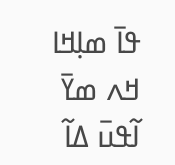ߟߊ߫ ߘߊ߲ߞߊ ߞߍ ߘߌ߫ ߊ߬ߟߎ߫ ߡߊ߬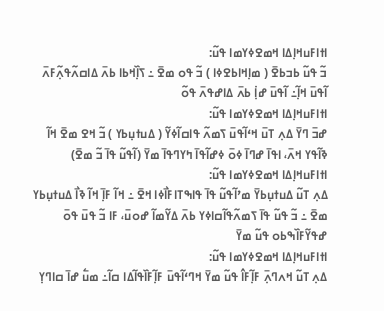ߊߙߊߓߎߞߊ߲ߡߊ ߞߘߐߦߌߘߊ ߟߎ߬:
ߏ߬ ߟߎ߬ ߕߏߕߐ߫ ( ߘߊ߲ߞߊߕߐߦߊ ) ߏ߬ ߟߋ ߘߐ߫ ߸ ߖߊ߲߰ߞߕߊ ߕߍ߫ ߡߊߛߍ߬ߟߍ߲߬ߓߍ߫ ߊ߬ߟߎ߫ ߞߊ߲߬߸ ߊ߬ߟߎ߫ ߝߊ߲߭ ߕߍ߫ ߡߊߝߟߍ߫ ߟߋ߬
ߊߙߊߓߎߞߊ߲ߡߊ ߞߘߐߦߌߘߊ ߟߎ߬:
ߝߏ߫ ߣߌ߫ ߡߍ߲ ߠߎ߫ ߞߵߊ߬ߟߎ߫ ߖߘߍ߬ ߟߊߛߊ߬ߦߌ߬ ( ߡߎߙߎ߲ߕߌ ) ߏ߬ ߞߐ ߘߐ߫ ߞߊ߬ ߢߊ߬ߟߌ ߞߍ߫، ߊߟߊ߫ ߝߣߊ߫ ߦߋ߫ ߦߝߊ߬ߟߊ߫ ߤߌߣߟߊ߫ ߘߌ߫ (ߊ߬ߟߎ߬ ߟߊ߫ ߏ߬ ߘߐ߫)
ߊߙߊߓߎߞߊ߲ߡߊ ߞߘߐߦߌߘߊ ߟߎ߬:
ߡߍ߲ ߠߎ߬ ߡߎߙߎ߲ߕߌ߫ ߘߴߊ߬ߟߎ߬ ߟߊ߫ ߟߊߒߠߊߓߊ߯ߦߊ ߞߐ߫ ߸ ߞߊ߬ ߓߊ߲߫ ߞߊ߬ ߢߊ߯ ߡߎߙߎ߲ߕߌ ߘߐ߫ ߸ ߏ߬ ߟߎ߬ ߟߊ߫ ߖߘߍ߬ߟߊ߬ߛߊߦߌ ߕߍ߫ ߡߌ߬ߘߊ߬ ߝߋߎ߫، ߓߊ ߏ߬ ߟߎ߫ ߟߋ߫ ߝߟߌ߬ߓߊ߰ߒߕߋ ߟߎ߬ ߘߌ߫
ߊߙߊߓߎߞߊ߲ߡߊ ߞߘߐߦߌߘߊ ߟߎ߬:
ߡߍ߲ ߠߎ߬ ߞߍߣߍ߲߫ ߓߊ߲߬ߓߊ߮ ߟߎ߬ ߘߌ߫ ߞߣߵߊ߬ߟߎ߫ ߓߊ߲߬ߓߊ߰ߟߊ߬ߡߊ ߛߊ߬߸ ߘߎ߱ ߝߊ߫ ߛߊߣߌ߲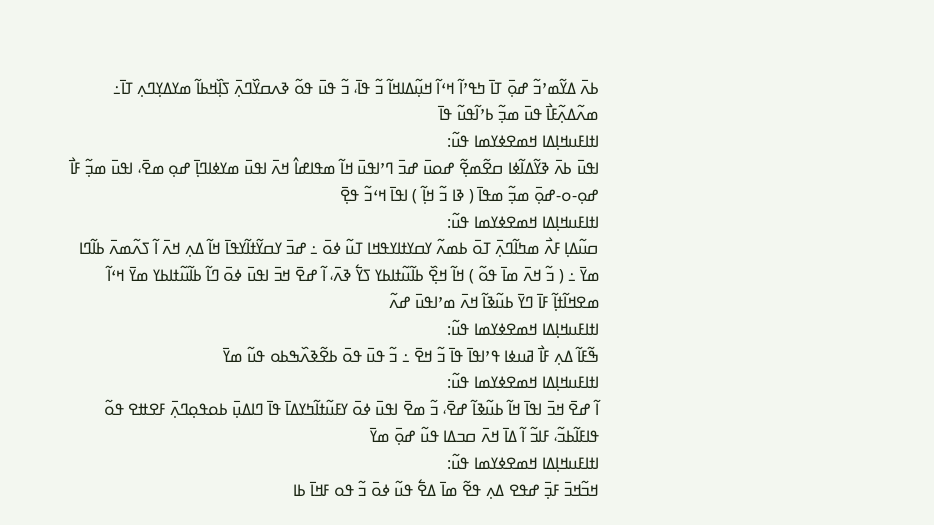ߕߍ߫ ߡߌ߬ߘߴߏ߬ ߝߋ߲߫ ߠߊ߫ ߤߟߴߊ߬ ߞߵߊ߬ ߞߎ߲߬ߡߊߞߊ߬ ߏ߬ ߟߊ߫، ߏ߬ ߟߎ߫ ߟߋ߬ ߢߍߛߌ߰ߣߍ߲߫ ߖߊ߲߰ߞߕߊ߬ ߘߌߡߌ߲ߣߍ߲ ߠߊ߫߸ ߘߍ߬ߡߍ߲߬ߓߊ߯ ߟߎ߫ ߘߏ߲߬ ߕߴߊ߬ߟߎ߬ ߟߊ߫
ߊߙߊߓߎߞߊ߲ߡߊ ߞߘߐߦߌߘߊ ߟߎ߬:
ߊߟߎ߫ ߕߍ߫ ߢߌ߬ߡߊ߬ߦߊ ߛߐ߬ߘߐ߲߬ ߝߋߎ߫ ߝߏ߫ ߣߴߊߟߎ߫ ߞߊ߬ ߘߟߊߝߊ߮ ߞߍ߫ ߊߟߎ߫ ߘߌߦߊߣߊ߲߫ ߝߋ߲ ߘߐ߫، ߊߟߎ߫ ߘߏ߲߬ ߓߊ߯ ߝߋ߲-ߋ-ߝߋ߲߫ ߘߏ߲߬ ߘߟߊ߫ ( ߢߊ ߏ߬ ߞߊ߲߬ ) ߊߟߊ߫ ߞߵߏ߬ ߟߐ߲߫
ߊߙߊߓߎߞߊ߲ߡߊ ߞߘߐߦߌߘߊ ߟߎ߬:
ߛߎ߬ߡߊ߲ ߓߍ߯ ߘߤߊ߬ߣߍ߲߫ ߠߋ߫ ߕߘߍ߬ ߌߛߌߙߊߌߟߞߊ ߠߎ߬ ߦߋ߫ ߸ ߝߏ߫ ߌߛߌ߬ߙߊ߬ߌߟߊ߫ ߞߊ߬ ߡߍ߲ ߞߍ߫ ߊ߬ ߖߍ߬ߘߍ߫ ߕߊ߬ߣߊ ߘߌ߫ ߸ ( ߏ߬ ߞߍ߫ ߘߊ߫ ߟߋ߬ ) ߞߊ߬ ߞߐ߲߰ ߕߊ߬ߎ߬ߙߊߕߌ ߖߌ߱ ߢߍ߫، ߊ߬ ߝߐ߫ ߞߏ߫ ߊߟߎ߫ ߦߋ߫ ߣߊ߬ ߕߊ߬ߎ߬ߙߊߕߌ ߘߌ߫ ߞߵߊ߬ ߘߐߞߊ߬ߙߊ߲߬ ߓߊ߫ ߣߌ߫ ߕߎ߬ߢߊ߬ ߞߍ߫ ߘߴߊߟߎ߫ ߝߍ߬
ߊߙߊߓߎߞߊ߲ߡߊ ߞߘߐߦߌߘߊ ߟߎ߬:
ߒ߬ߓߊ߬ ߡߍ߲ ߓߊ߯ ߥߎߦߊ ߟߴߊߟߊ߫ ߟߊ߫ ߏ߬ ߞߐ߫ ߸ ߏ߬ ߟߎ߫ ߟߋ߫ ߕߐ߬ߢߍ߰ߒߕߋ ߟߎ߬ ߘߌ߫
ߊߙߊߓߎߞߊ߲ߡߊ ߞߘߐߦߌߘߊ ߟߎ߬:
ߊ߬ ߝߐ߫ ߞߏ߫ ߊߟߊ߫ ߞߊ߬ ߕߎ߬ߢߊ߬ ߝߐ߫، ߏ߬ ߘߐ߫ ߊߟߎ߫ ߦߋ߫ ߌߓߎ߬ߙߊ߬ߤߌߡߊ߫ ߟߊ߫ ߣߊߡߎ߲߫ ߕߋߟߋ߲ߣߍ߲߫ ߓߐߚߐ ߟߋ߬ ߟߊߓߊ߬ߕߏ߬، ߓߊߏ߬ ߊ߬ ߡߊ߫ ߞߍ߫ ߛߏߡߊ ߟߎ߬ ߝߋ߲߫ ߘߌ߫
ߊߙߊߓߎߞߊ߲ߡߊ ߞߘߐߦߌߘߊ ߟߎ߬:
ߞߏ߬ߞߏ߫ ߓߏ߲߫ ߝߟߐ ߡߍ߲ ߟߐ߬ ߘߊ߫ ߡߐ߱ ߟߎ߬ ߦߋ߫ ߏ߬ ߟߋ ߓߞߊ߫ ߕߊ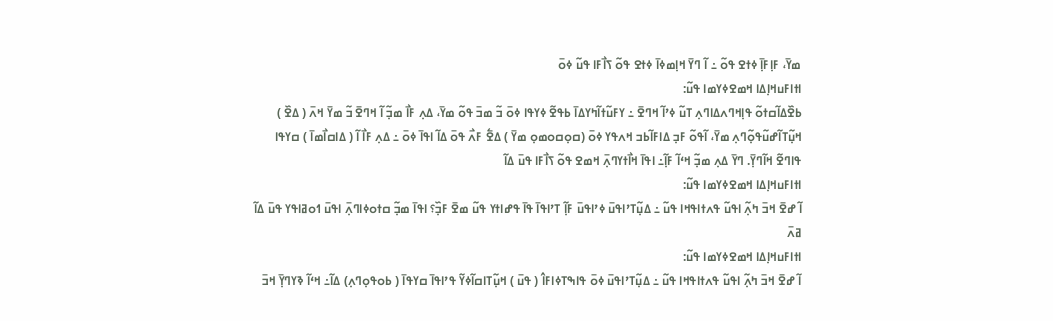ߘߌ߫، ߓߊ߲ߓߊ߲߫ ߦߙߐ ߟߋ߬ ߸ ߊ߬ ߣߌ߫ ߞߊ߲ߘߦߊ߫ ߦߙߐ ߟߋ߬ ߖߊ߯ߓߊ ߟߎ߬ ߦߋ߫
ߊߙߊߓߎߞߊ߲ߡߊ ߞߘߐߦߌߘߊ ߟߎ߬:
ߕߐ߰ߡߊ߬ߛߙߋ߬ ߟߊ߲ߞߣߍߡߊߣߍ߲ ߠߎ߬ ߦߴߊ߬ ߞߣߐ߫ ߸ ߌߓߎ߬ߙߊ߬ߤߌߡߊ߫ ߕߟߐ߬ ߦߌߟߊ ߦߋ߫ ߏ߬ ߘߏ߫ ߟߋ߬ ߘߌ߫، ߡߍ߲ ߓߊ߯ ߘߏ߲߬ ߊ߬ ߞߣߐ߫ ߏ߬ ߘߌ߫ ߞߍ߫ ( ߡߐ߰ ) ߞߎ߲߬ߠߊ߬ߝߎ߬ߟߋ߲߬ߣߍ߲ ߘߌ߫، ߊ߬ߟߋ߬ ߓߏ߲ ߡߊߓߊ߬ߕߏ ߞߍߟߌ ߦߋ߫ (ߛߋ߲ߛߋߘߋ߲ ߘߌ߫ ) ߡߐ߱ ߓߍ߯ ߟߋ߫ ߡߊ߬ ߊߟߊ߫ ߦߋ߫ ߸ ߡߍ߲ ߓߊ߯ ߊ߬ ( ߡߊߛߊ߯ߘߊ߫ ) ߛߌߟߊ ߟߊߣߐ߬ ߞߊ߬ߣߌ߲߫. ߣߌ߫ ߡߍ߲ ߘߏ߲߬ ߞߵߊ߬ ߓߊ߲߬߸ ߊߟߊ߫ ߞߊ߯ߙߌߣߍ߲߫ ߞߘߐ ߟߋ߬ ߖߊ߯ߓߊ ߟߎ߫ ߡߊ߬
ߊߙߊߓߎߞߊ߲ߡߊ ߞߘߐߦߌߘߊ ߟߎ߬:
ߊ߬ ߝߐ߫ ߞߏ߫ ߤߍ߲߬ ߊߟߎ߬ ߟߍߙߊߟߞߊ ߟߎ߬ ߸ ߡߎ߲߬ߠߴߊߟߎ߫ ߦߴߊߟߎ߫ ߓߊ߲߬ ߠߴߊߟߊ߫ ߟߊ߫ ߟߝߊߙߌ ߟߎ߬ ߘߐ߫ ߓߏ߲߰؟ ߊߟߊ߫ ߘߏ߲߬ ߛߙߋߦߊߣߍ߲߫ ߊߟߎ߫ ߗߋߥߊߟߌ ߟߎ߫ ߡߊ߬ ߥߍ߫
ߊߙߊߓߎߞߊ߲ߡߊ ߞߘߐߦߌߘߊ ߟߎ߬:
ߊ߬ ߝߐ߫ ߞߏ߫ ߤߍ߲߬ ߊߟߎ߬ ߟߍߙߊߟߞߊ ߟߎ߬ ߸ ߡߎ߲߬ߠߴߊߟߎ߫ ߦߋ߫ ߟߊߒߠߦߊߓߊ߮ ( ߟߎ߫ ) ߞߎ߲߬ߠߊߛߊ߬ߦߌ߬ ߟߴߊߟߊ߫ ߛߌߟߊ߫ ( ߕߋߟߋ߲ߣߍ߲) ߡߊ߬߸ ߞߵߊ߬ ߢߌߣߌ߲߫ ߞߏ߫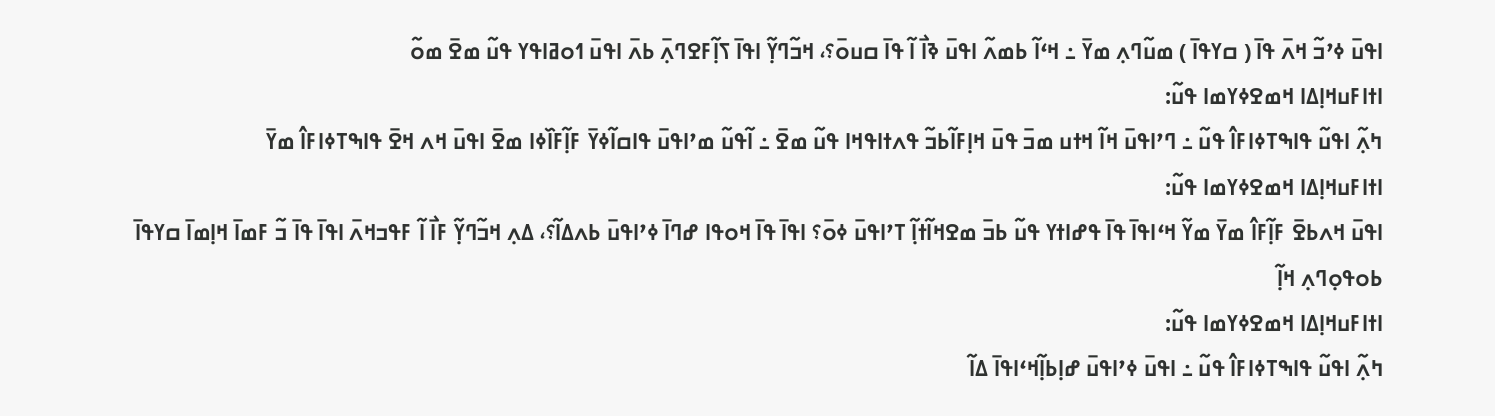ߊߟߎ߫ ߦߴߏ߬ ߞߍ߫ ߟߊ߫ ( ߛߌߟߊ߫ ) ߘߎ߬ߣߍ߲ ߘߌ߫ ߸ ߞߵߊ߬ ߕߘߍ߬ ߊߟߎ߫ ߢߊ߯ ߊ߬ ߟߊ߫ ߛߎߋ߫؟، ߞߏ߬ߣߌ߲߬ ߊߟߊ߫ ߖߊ߲߬ߓߐߣߍ߲߫ ߕߍ߫ ߊߟߎ߫ ߗߋߥߊߟߌ ߟߎ߬ ߘߐ߫ ߘߋ߬
ߊߙߊߓߎߞߊ߲ߡߊ ߞߘߐߦߌߘߊ ߟߎ߬:
ߤߍ߲߬ ߊߟߎ߬ ߟߊߒߠߦߊߓߊ߮ ߟߎ߬ ߸ ߣߴߊߟߎ߫ ߞߊ߬ ߞߙߎ ߘߏ߫ ߟߎ߫ ߞߊ߲ߓߊ߬ߕߏ߬ ߟߍߙߊߟߞߊ ߟߎ߬ ߘߐ߫ ߸ ߊ߬ߟߎ߬ ߘߴߊߟߎ߫ ߟߊߛߊ߬ߦߌ߫ ߓߊ߲߬ߓߊ߰ߦߊ ߘߐ߫ ߊߟߎ߫ ߞߍ ߞߐ߫ ߟߊߒߠߦߊߓߊ߮ ߘߌ߫
ߊߙߊߓߎߞߊ߲ߡߊ ߞߘߐߦߌߘߊ ߟߎ߬:
ߊߟߎ߫ ߞߍߕߐ߫ ߓߊ߲߬ߓߊ߮ ߘߌ߫ ߘߌ߬ ߞߵߊߟߊ߫ ߟߊ߫ ߟߝߊߙߌ ߟߎ߬ ߕߏ߫ ߘߐߞߊ߬ߙߊ߲߬ ߠߴߊߟߎ߫ ߦߋ߫؟ ߊߟߊ߫ ߟߊ߫ ߞߋߟߊ ߝߣߊ߫ ߦߴߊߟߎ߫ ߕߍߡߊ߬؟، ߡߍ߲ ߞߏ߬ߣߌ߲߬ ߓߊ߯ ߊ߬ ߓߟߏߞߍ߫ ߊߟߊ߫ ߟߊ߫ ߏ߬ ߓߘߊ߫ ߞߊ߲ߘߊ߫ ߛߌߟߊ߫ ߕߋߟߋ߲ߣߍ߲ ߞߊ߲߬
ߊߙߊߓߎߞߊ߲ߡߊ ߞߘߐߦߌߘߊ ߟߎ߬:
ߤߍ߲߬ ߊߟߎ߬ ߟߊߒߠߦߊߓߊ߮ ߟߎ߬ ߸ ߊߟߎ߫ ߦߴߊߟߎ߫ ߝߊ߲ߕߊ߲߬ߞߵߊߟߊ߫ ߡߊ߬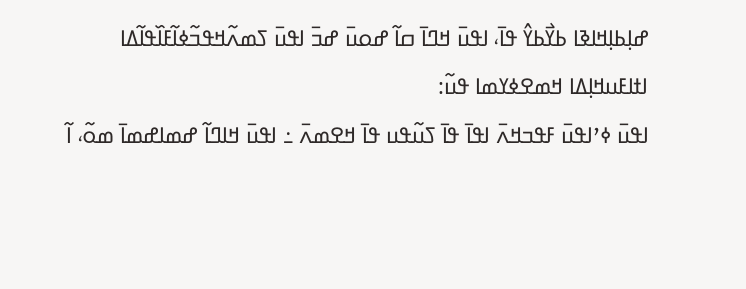ߝߊ߲ߕߊ߲ߞߊߢߊ ߕߌ߯ߕߌ߮ ߟߊ߫، ߊߟߎ߫ ߞߣߊ߫ ߛߊ߬ ߝߋߎ߫ ߝߏ߫ ߊߟߎ߫ ߖߘߍ߬ߞߟߏ߬ߦߊ߬ߓߊ߰ߟߊ߬ߡߊ
ߊߙߊߓߎߞߊ߲ߡߊ ߞߘߐߦߌߘߊ ߟߎ߬:
ߊߟߎ߫ ߦߴߊߟߎ߫ ߓߟߏߞߍ߫ ߊߟߊ߫ ߟߊ߫ ߖߎ߬ߟߎ ߟߊ߫ ߞߐߘߍ߫ ߸ ߊߟߎ߫ ߞߊߣߊ߬ ߝߘߊߝߘߊ߫ ߘߋ߬، ߊ߬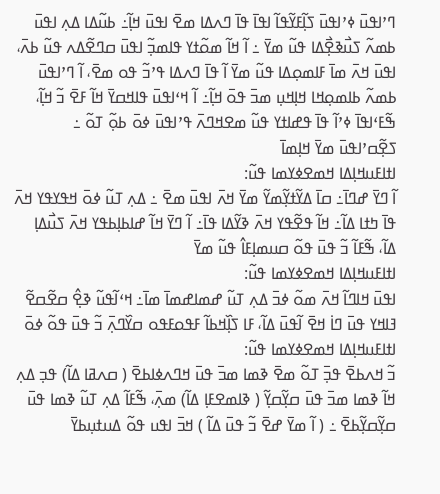ߣߴߊߟߎ߫ ߦߴߊߟߎ߫ ߖߊ߲߬ߓߌ߬ߟߊ߬ ߊߟߊ߫ ߟߊ߫ ߣߍߡߊ ߘߐ߫ ߊߟߎ߫ ߞߊ߲߬߸ ߕߎ߬ߡߊ ߡߍ߲ ߊߟߎ߫ ߕߘߍ߬ ߖߎ߯ߢߐ߲߯ߡߊ ߟߎ߬ ߘߌ߫ ߸ ߊ߬ ߞߊ߬ ߘߋ߬ߙߌ ߟߊߘߏ߲߬ ߊߟߎ߫ ߛߣߐ߬ߡߍ ߟߎ߬ ߕߍ߫، ߊߟߎ߫ ߞߍ߫ ߘߊ߫ ߓߊߘߋ߲ߡߊ ߟߎ߬ ߘߌ߫ ߊ߬ ߟߊ߫ ߣߍߡߊ ߟߴߏ߬ ߟߋ ߘߐ߫، ߊ߬ ߣߴߊߟߎ߫ ߕߘߍ߬ ߕߊߘߋ߲ߞߊ ߞߊ߲ߞߎ߲ ߘߏ߫ ߟߋ߫ ߞߊ߲߬߸ ߊ߬ ߞߵߊߟߎ߫ ߟߊߞߛߌ߫ ߞߊ߬ ߓߐ߫ ߏ߬ ߞߊ߲߬، ߒ߬ߓߵߊߟߊ߫ ߦߴߊ߬ ߟߊ߫ ߟߝߊߙߌ ߟߎ߬ ߘߐߞߣߍ߫ ߟߴߊߟߎ߫ ߦߋ߫ ߕߋ߲߬ ߠߋ߬ ߸ ߖߐ߲߬ߛߴߊߟߎ߫ ߘߌ߫ ߞߊ߲ߘߊ߫
ߊߙߊߓߎߞߊ߲ߡߊ ߞߘߐߦߌߘߊ ߟߎ߬:
ߊ߬ ߣߌ߫ ߝߣߊ߫߸ ߛߊ߫ ߡߌ߬ߙߌ߲߬ߘߌ߬ ߘߌ߫ ߞߍ߫ ߊߟߎ߫ ߘߐ߫ ߸ ߡߍ߲ ߠߎ߬ ߦߋ߫ ߞߟߌߟߌ ߞߍ߫ ߟߊ߫ ߤߙߊ ߡߊ߬߸ ߞߊ߬ ߟߐ߬ߟߌ ߞߍ߫ ߢߌ߬ߡߊ ߟߊ߫߸ ߊ߬ ߣߌ߫ ߞߊ߬ ߝߊߕߊ߲ߕߟߌ ߞߍ߫ ߖߎ߯ߡߊ߲ ߡߊ߬، ߒ߬ߓߊ߬ ߏ߬ ߟߎ߫ ߟߋ߬ ߛߎߘߊ߲ߓߊ߮ ߟߎ߬ ߘߌ߫
ߊߙߊߓߎߞߊ߲ߡߊ ߞߘߐߦߌߘߊ ߟߎ߬:
ߊߟߎ߫ ߞߊߣߊ߬ ߞߍ߫ ߘߋ߬ ߦߏ߫ ߡߍ߲ ߠߎ߬ ߝߘߊߝߘߊ߫ ߘߊ߫߸ ߞߵߊ߬ߟߎ߬ ߢߐ߲߮ ߛߐ߬ߛߐ߬ ߔߊߞߌ ߟߎ߫ ߣߊ߭ ߞߐ߫ ߊ߬ߟߎ߫ ߡߊ߬، ߓߊ ߖߊ߲߰ߞߕߊ߬ ߓߟߋߓߟߋ ߛߌ߰ߣߍ߲߫ ߏ߬ ߟߎ߫ ߟߋ߬ ߦߋ߫
ߊߙߊߓߎߞߊ߲ߡߊ ߞߘߐߦߌߘߊ ߟߎ߬:
ߏ߬ ߞߍߕߐ߫ ߟߏ߲߫ ߠߋ߬ ߘߐ߫ ߢߘߊ ߘߏ߫ ߟߎ߫ ߞߣߍߦߊߕߐ߫ ( ߛߍߥߊ ߡߊ߬) ߟߏ߲ ߡߍ߲ ߞߊ߬ ߢߘߊ ߘߏ߫ ߟߎ߫ ߛߌ߲߬ߛߌ߲߬ ( ߢߊߘߐߓߊ߲ ߡߊ߬) ߘߍ߲߫، ߒ߬ߓߊ߬ ߡߍ߲ ߠߎ߬ ߢߘߊ ߟߎ߫ ߛߌ߲߬ߛߌ߲߬ߕߐ߫ ߸ ( ߊ߬ ߘߌ߫ ߝߐ߫ ߏ߬ ߟߎ߫ ߡߊ߬ ) ߞߏ߫ ߊߟߎ ߟߋ߬ ߡߎߙߎ߲ߕߌ߫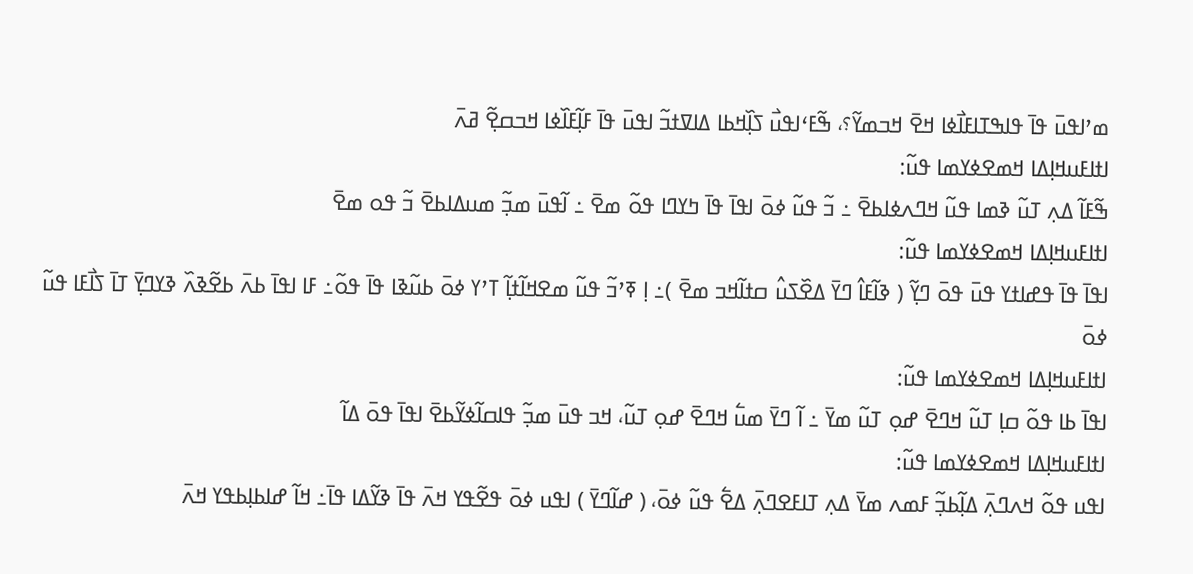ߘߴߊߟߎ߫ ߟߊ߫ ߟߊߒߠߊߓߊ߯ߦߊ ߞߐ߫ ߞߏߘߌ߬؟، ߒ߬ߓߵߊߟߎ߯ ߖߊ߲߰ߞߕߊ ߡߊߜߙߏ߬ ߊߟߎ߫ ߟߊ߫ ߓߊ߲߬ߓߊ߰ߦߊ ߞߏߛߐ߲߬ ߥߍ߫
ߊߙߊߓߎߞߊ߲ߡߊ ߞߘߐߦߌߘߊ ߟߎ߬:
ߒ߬ߓߊ߬ ߡߍ߲ ߠߎ߬ ߢߘߊ ߟߎ߬ ߞߣߍߦߊߕߐ߫ ߸ ߏ߬ ߟߎ߬ ߦߋ߫ ߊߟߊ߫ ߟߊ߫ ߤߌߣߊ ߟߋ߬ ߘߐ߫ ߸ ߊ߬ߟߎ߫ ߘߏ߲߬ ߘߎߡߊߕߐ߫ ߏ߬ ߟߋ ߘߐ߫
ߊߙߊߓߎߞߊ߲ߡߊ ߞߘߐߦߌߘߊ ߟߎ߬:
ߊߟߊ߫ ߟߊ߫ ߟߝߊߙߌ ߟߎ߫ ߟߋ߫ ߣߌ߲߬ ( ߢߊ߬ߓߊ߮ ߣߌ߫ ߡߐ߰ߖߎ߮ ߛߙߊ߬ߞߏ ߘߐ߫ )߸ ߊ߲ ߧߴߏ߬ ߟߎ߬ ߘߐߞߊ߬ߙߊ߲߬ ߠߴߌ ߦߋ߫ ߕߎ߬ߢߊ ߟߊ߫ ߟߋ߬߸ ߓߊ ߊߟߊ߫ ߕߍ߫ ߕߐ߬ߢߍ߰ ߢߌߣߌ߲߫ ߠߊ߫ ߖߊ߯ߓߊ ߟߎ߬ ߦߋ߫
ߊߙߊߓߎߞߊ߲ߡߊ ߞߘߐߦߌߘߊ ߟߎ߬:
ߊߟߊ߫ ߕߊ ߟߋ߬ ߛߊ߲ ߠߎ߬ ߞߣߐ߫ ߝߋ߲ ߠߎ߬ ߘߌ߫ ߸ ߊ߬ ߣߌ߫ ߘߎ߱ ߞߣߐ߫ ߝߋ߲ ߠߎ߬، ߞߏ ߟߎ߫ ߘߏ߲߬ ߟߊߛߊ߬ߦߌ߬ߕߐ߫ ߊߟߊ߫ ߟߋ߫ ߡߊ߬
ߊߙߊߓߎߞߊ߲ߡߊ ߞߘߐߦߌߘߊ ߟߎ߬:
ߊߟߎ ߟߋ߬ ߞߍߣߍ߲߫ ߡߊ߲߬ߕߏ߲߬ ߓߘߍ ߘߌ߫ ߡߍ߲ ߠߊߓߐߣߍ߲߫ ߡߐ߱ ߟߎ߬ ߦߋ߫، ( ߝߊ߬ߣߌ߫ ) ߊߟߎ ߦߋ߫ ߟߐ߬ߟߌ ߞߍ߫ ߟߊ߫ ߢߌ߬ߡߊ ߟߊ߫߸ ߞߊ߬ ߝߊߕߊ߲ߕߟߌ ߞߍ߫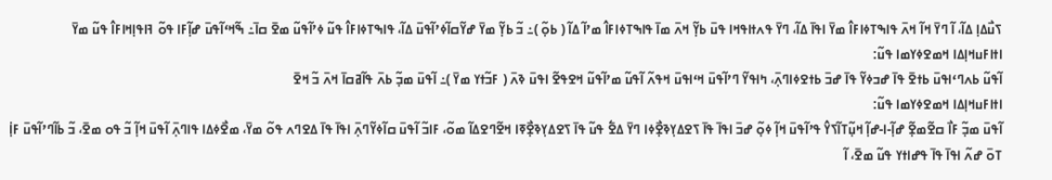ߖߎ߯ߡߊ߲ ߡߊ߬، ߊ߬ ߣߌ߫ ߞߊ߬ ߞߍ߫ ߟߊߒߠߦߊߓߊ߮ ߘߌ߫ ߊߟߊ߫ ߡߊ߬، ߣߌ߫ ߟߍߙߊߟߞߊ ߟߎ߫ ߕߌ߲߬ ߞߍ߫ ߘߊ߫ ߟߊߒߠߦߊߓߊ߮ ߘߴߊ߬ ߡߊ߬ ( ߕߋ߲߬ )߸ ߏ߬ ߕߌ߲߬ ߘߌ߫ ߝߌ߬ߛߊ߬ߦߴߊ߬ߟߎ߫ ߡߊ߬، ߟߊߒߠߦߊߓߊ߮ ߟߎ߬ ߦߴߊ߬ߟߎ߬ ߘߐ߫ ߛߊ߫߸ ߒ߬ߞߵߊ߬ߟߎ߫ ߝߊ߲߬ߓߊ ߟߋ߬ ߔߊߟߊ߲ߞߊߓߊ߮ ߟߎ߬ ߘߌ߫
ߊߙߊߓߎߞߊ߲ߡߊ ߞߘߐߦߌߘߊ ߟߎ߬:
ߊ߬ߟߎ߬ ߕߍߣߵߊߟߎ߫ ߕߙߐ߫ ߟߊ߫ ߝߏߦߌ߬ ߟߊ߫ ߝߏ߫ ߕߙߐߦߊߣߍ߲߫، ߤߊߟߌ߬ ߣߴߊ߬ߟߎ߫ ߞߵߊߟߎ߫ ߞߟߍ߬ ߊ߬ߟߎ߬ ߘߴߊ߬ߟߎ߬ ߞߐߟߐ߬ ߊߟߎ߫ ߢߍ߫ ( ߓߏ߬ߙߌ ߘߌ߫ )߸ ߊ߬ߟߎ߫ ߘߏ߲߬ ߕߍ߫ ߟߊ߬ߥߛߊ߫ ߞߍ߫ ߏ߬ ߞߐ߫
ߊߙߊߓߎߞߊ߲ߡߊ ߞߘߐߦߌߘߊ ߟߎ߬:
ߊ߬ߟߎ߫ ߘߏ߲߬ ߓߊ߯ ߛߐ߬ߘߐ߲߬ ߝߊ߲߬-ߊ-ߝߊ߲߬ ߞߎ߲߬ߠߊ߬ߖߌ߮ ߟߴߊ߬ߟߎ߫ ߞߊ߲߬ ߦߋ߲߬ ߝߏ߫ ߊߟߊ߫ ߟߊ߫ ߖߐߡߌ߲ߢߐ߲߯ߦߊ ߣߌ߫ ߡߐ߱ ߟߎ߬ ߟߊ߫ ߖߐߡߌ߲ߢߐ߲߯ߧߊ ߞߐ߬ߣߐߡߊ߬ ߘߋ߬، ߓߊߏ߬ ߊ߬ߟߎ߫ ߛߊ߬ߦߌ߬ߣߍ߲߫ ߊߟߊ߫ ߟߊ߫ ߡߐߣߍ ߟߋ߬ ߘߌ߫، ߘߐ߯ߦߡߊ ߟߊߣߍ߲߫ ߊ߬ߟߎ߫ ߞߊ߲߬ ߏ߬ ߟߋ ߘߐ߫، ߏ߬ ߕߊ߬ߣߴߊ߬ߟߎ߫ ߓߊ߲߭ ߠߋ߫ ߝߍ߬ ߊߟߊ߫ ߟߊ߫ ߟߝߊߙߌ ߟߎ߬ ߘߐ߫، ߊ߬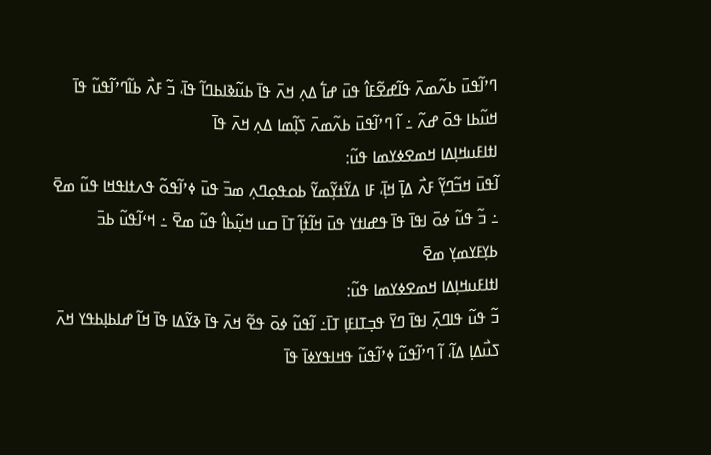ߣߴߊ߬ߟߎ߫ ߕߍ߬ߘߍ߫ ߟߊ߬ߝߐ߬ߓߊ߮ ߟߎ߫ ߝߊ߱ ߡߍ߲ ߞߍ߫ ߟߊ߫ ߕߎ߬ߢߊߕߣߊ߬ ߟߊ߫، ߏ߬ ߓߍ߯ ߕߊ߬ߣߴߊ߬ߟߎ߬ ߟߊ߫ ߞߎ߬ߕߊ ߟߋ߫ ߝߍ߬ ߸ ߊ߬ ߣߴߊ߬ߟߎ߫ ߕߍ߬ߘߍ߫ ߖߊ߲߬ߘߊ ߡߍ߲ ߞߍ߫ ߟߊ߫
ߊߙߊߓߎߞߊ߲ߡߊ ߞߘߐߦߌߘߊ ߟߎ߬:
ߊ߬ߟߎ߫ ߞߏ߬ߣߌ߲߬ ߓߍ߯ ߡߊ߲߫ ߞߊ߲߫، ߓߊ ߡߌ߬ߙߌ߲߬ߘߌ߬ ߕߋߟߋ߲ߣߍ߲ ߘߏ߫ ߟߎ߫ ߦߴߊ߬ߟߋ߬ ߟߍߙߊߟߞߊ ߟߎ߬ ߘߐ߫ ߸ ߏ߬ ߟߎ߬ ߦߋ߫ ߊߟߊ߫ ߟߊ߫ ߟߝߊߙߌ ߟߎ߫ ߞߊ߬ߙߊ߲߬ ߠߊ߫ ߛߎ ߞߎ߲߬ߕߊ߮ ߟߎ߬ ߘߐ߫ ߸ ߞߵߊ߬ߟߎ߬ ߕߏ߫ ߕߌ߲ߓߌߘߌ߲ ߘߐ߫
ߊߙߊߓߎߞߊ߲ߡߊ ߞߘߐߦߌߘߊ ߟߎ߬:
ߏ߬ ߟߎ߬ ߟߊߣߍ߲߫ ߊߟߊ߫ ߣߌ߫ ߟߏ߲ߠߊߓߊ߲ ߠߊ߫߸ ߊ߬ߟߎ߬ ߦߋ߫ ߟߐ߬ ߞߍ߫ ߟߊ߫ ߢߌ߬ߡߊ ߟߊ߫ ߞߊ߬ ߝߊߕߊ߲ߕߟߌ ߞߍ߫ ߖߎ߯ߡߊ߲ ߡߊ߬، ߊ߬ ߣߴߊ߬ߟߎ߬ ߦߴߊ߬ߟߎ߬ ߟߞߊߟߌߦߊ߫ ߟߊ߫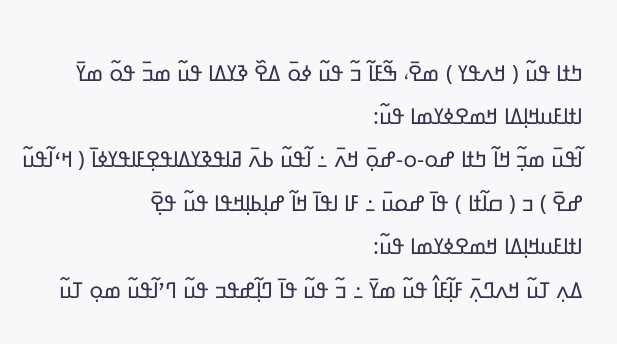ߤߙߊ ߟߎ߬ ( ߞߍߟߌ ) ߘߐ߫، ߒ߬ߓߊ߬ ߏ߬ ߟߎ߬ ߦߋ߫ ߡߐ߰ ߢߌߡߊ ߟߎ߬ ߘߏ߫ ߟߋ߬ ߘߌ߫
ߊߙߊߓߎߞߊ߲ߡߊ ߞߘߐߦߌߘߊ ߟߎ߬:
ߊ߬ߟߎ߫ ߘߏ߲߬ ߞߊ߬ ߤߙߊ ߝߋ-ߋ-ߝߋ߲߫ ߞߍ߫ ߸ ߊ߬ߟߎ߬ ߕߍ߫ ߥߊߟߢߌߡߊߟߐ߲ߓߊߟߌߦߊ߫ ( ߞߵߊ߬ߟߎ߬ ߝߐ߫ ) ߏ ( ߛߊ߬ߙߊ ) ߟߊ߫ ߝߋߎ߫ ߸ ߓߊ ߊߟߊ߫ ߞߊ߬ ߝߊ߲ߕߊ߲ߞߟߊ ߟߎ߬ ߟߐ߲߫
ߊߙߊߓߎߞߊ߲ߡߊ ߞߘߐߦߌߘߊ ߟߎ߬:
ߡߍ߲ ߠߎ߬ ߞߍߣߍ߲߫ ߓߊ߲߬ߓߊ߮ ߟߎ߬ ߘߌ߫ ߸ ߏ߬ ߟߎ߬ ߟߊ߫ ߣߊ߲߬ߝߟߏ ߟߎ߬ ߣߴߊ߬ߟߎ߬ ߘߋ߲ ߠߎ߬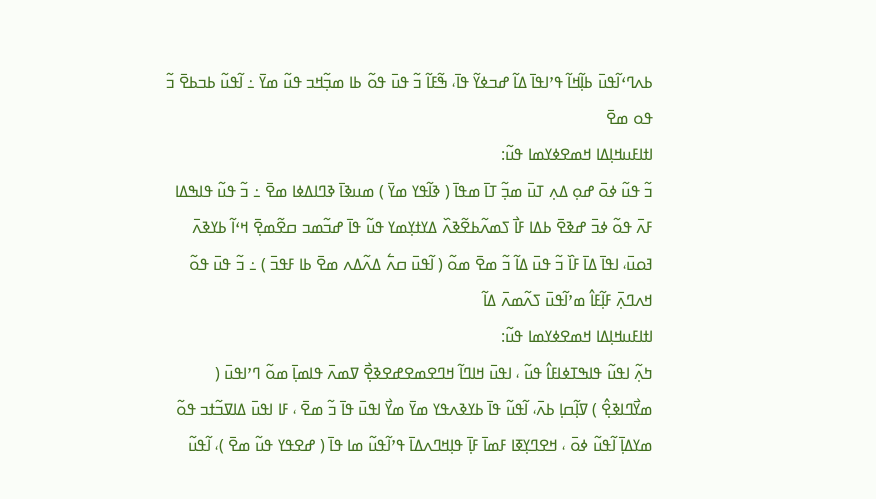ߕߍߣߵߊ߬ߟߎ߫ ߕߊ߲߬ߞߊ߬ ߟߴߊߟߊ߫ ߡߊ߬ ߝߏߦߌ߬ ߟߊ߫، ߒ߬ߓߊ߬ ߏ߬ ߟߎ߫ ߟߋ߬ ߕߊ ߘߏ߲߬ߞߏ ߟߎ߬ ߘߌ߫ ߸ ߊ߬ߟߎ߬ ߕߏߕߐ߫ ߏ߬ ߟߋ ߘߐ߫
ߊߙߊߓߎߞߊ߲ߡߊ ߞߘߐߦߌߘߊ ߟߎ߬:
ߏ߬ ߟߎ߬ ߦߋ߫ ߝߋ߲ ߡߍ߲ ߠߎ߫ ߘߏ߲߬ ߠߊ߫ ߘߟߊ߫ ( ߢߊ߬ߟߌ ߘߌ߫ ) ߘߎߢߊ߫ ߢߣߊߡߦߊ ߘߐ߫ ߸ ߏ߬ ߟߎ߬ ߟߊߒߡߊ ߓߍ߫ ߟߋ߬ ߦߏ߫ ߝߢߐ߫ ߕߡߊ ߓߊ߯ ߖߘߍ߬ߕߐ߬ߢߍ߰ ߡߌߙߌ߲ߘߌ ߟߎ߬ ߟߊ߫ ߝߏ߬ߘߏ ߛߐ߬ߘߐ߲߫ ߞߵߊ߬ ߕߌߢߍ߫ ߔߋߎ߫، ߊߟߊ߫ ߡߊ߫ ߓߊ߰ ߏ߬ ߟߎ߫ ߡߊ߬ ߏ߬ ߘߐ߫ ߘߋ߬ ( ߊ߬ߟߎ߫ ߛߍ߱ ߡߍ߬ߡߍ ߘߐ߫ ߕߊ ߓߟߏ߫ ) ߸ ߏ߬ ߟߎ߫ ߟߋ߬ ߞߍߣߍ߲߫ ߓߊ߲߬ߓߊ߮ ߘߴߊ߬ߟߎ߫ ߖߍ߬ߘߍ߫ ߡߊ߬
ߊߙߊߓߎߞߊ߲ߡߊ ߞߘߐߦߌߘߊ ߟߎ߬:
ߤߍ߲߬ ߊߟߎ߬ ߟߊߒߠߦߊߓߊ߮ ߟߎ߬ ، ߊߟߎ߫ ߞߊߣߊ߬ ߞߣߐߘߐߝߐߢߐ߲߯ ߜߘߍ߫ ߟߊߘߊ߲߫ ߘߋ߬ ߣߴߊߟߎ߫ ( ߘߌ߯ߣߊߢߐ߲߮ ) ߜߊ߲߬ߛߊ߲ ߕߍ߫، ߊ߬ߟߎ߬ ߟߊ߫ ߕߌߢߍߟߌ ߘߌ߫ ߘߌ߯ ߊߟߎ߫ ߟߊ߫ ߏ߬ ߘߐ߫ ، ߓߊ ߊߟߎ߫ ߡߊߜߏ߬ߙߏ ߟߋ߬ ߘߌߡߊ߲߫ ߊ߬ߟߎ߬ ߦߋ߫ ، ߞߐߣߌ߲ߧߊ ߓߘߊ߫ ߓߊ߲߫ ߟߊ߲ߞߣߍߡߊ߫ ߟߴߊ߬ߟߎ߬ ߘߊ ߟߊ߫ ( ߝߐߟߌ ߟߎ߬ ߘߐ߫ )، ߊ߬ߟߎ߬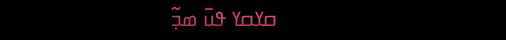ߛߌߛߌ ߟߎ߫ ߘߏ߲߬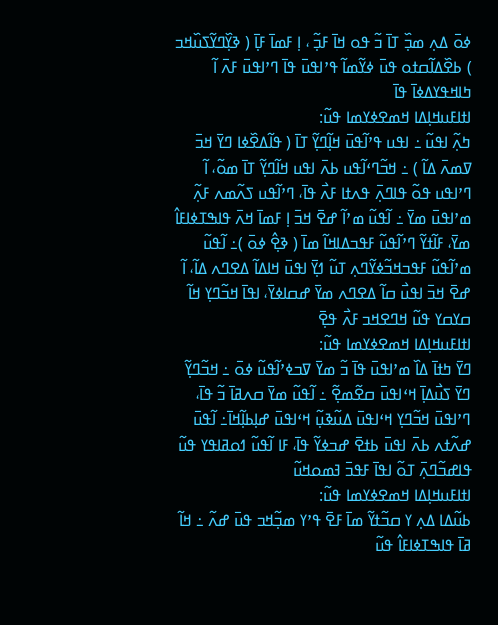ߦߋ߫ ߡߍ߲ ߘߏ߲߰ ߠߊ߫ ߏ߬ ߟߋ ߞߊ߫ ߓߏ߲߬ ، ߊ߲ ߓߘߊ߫ ߓߊ߲߫ ( ߢߌ߲߰ߣߌ߬ߖߎ߰ߞߏ ) ߕߐ߰ߡߊ߬ߛߙߋ ߟߎ߫ ߦߌ߬ߘߊ߬ ߟߴߊߟߎ߫ ߟߊ߫ ߣߴߊߟߎ߫ ߓߍ߫ ߊ߬ ߤߊߞߟߌߡߦߊ߫ ߟߊ߫
ߊߙߊߓߎߞߊ߲ߡߊ ߞߘߐߦߌߘߊ ߟߎ߬:
ߤߍ߲߬ ߊߟߎ߬ ߸ ߊߟߎ ߟߴߊ߬ߟߎ߫ ߞߊ߲߬ߣߌ߲߬ ߠߊ߫ ( ߟߊ߬ߡߐ߰ߦߊ ߣߌ߫ ߞߏ߫ ߜߘߍ߫ ߡߊ߬ ) ߸ ߞߏ߬ߣߵߊ߬ߟߎ ߕߍ߫ ߊߟߎ ߞߊ߬ߣߌ߲߬ ߠߊ߫ ߘߋ߬، ߊ߬ ߣߴߊߟߎ ߟߋ߬ ߟߊߣߍ߲߫ ߟߍߙߊ ߓߍ߯ ߟߊ߫، ߣߴߊ߬ߟߎ ߖߍ߬ߘߍ ߓߍ߲߬ ߘߴߊߟߎ߫ ߘߌ߫ ߸ ߊ߬ߟߎ߬ ߘߴߊ߬ ߝߐ߫ ߞߏ߫ ߊ߲ ߓߘߊ߫ ߞߍ߫ ߟߊߒߠߦߊߓߊ߮ ߘߌ߫، ߓߊ߬ߙߌ߬ ߣߴߊ߬ߟߎ߬ ߓߟߏߡߊߞߊ߬ ߘߊ߫ ( ߢߐ߲߮ ߦߋ߫ )߸ ߊ߬ߟߎ߬ ߘߴߊ߬ߟߎ߬ ߓߟߏߞߏ߬ߦߌ߬ߣߍ߲ ߠߎ߬ ߗߌ߲߫ ߊߟߎ߫ ߞߊߡߊ߬ ߡߐߣߍ ߡߊ߬، ߊ߬ ߝߐ߫ ߞߏ߫ ߊߟߎ߯ ߛߊ߬ ߡߐߣߍ ߘߌ߫ ߝߛߊߦߌ߫، ߊߟߊ߫ ߞߏ߬ߣߌ߲ ߞߊ߬ ߛߌߛߌ ߟߎ߬ ߞߣߐߞߏ ߓߍ߯ ߟߐ߲߫
ߊߙߊߓߎߞߊ߲ߡߊ ߞߘߐߦߌߘߊ ߟߎ߬:
ߣߌ߫ ߤߙߊ߫ ߡߊ߰ ߘߴߊߟߎ߫ ߟߊ߫ ߏ߬ ߘߌ߫ ߜߏߦߴߊ߬ߟߎ߬ ߦߋ߫ ߸ ߞߏ߬ߣߌ߲߬ ߣߌ߫ ߖߎ߯ߡߊ߲߫ ߞߵߊߟߎ߫ ߛߐ߬ߘߐ߲߬ ߸ ߊ߬ߟߎ߬ ߘߌ߫ ߛߍߥߊ߫ ߏ߬ ߟߊ߫، ߣߴߊߟߎ߫ ߞߏ߬ߣߌ߲ ߞߵߊߟߎ߫ ߡߎ߬ߢߎ߲߬ ߞߵߊߟߎ߫ ߝߊ߲ߕߊ߲߬ߞߊ߫߸ ߊ߬ߟߎ߫ ߝߍ߬ߙߍ ߕߍ߫ ߊߟߎ߫ ߕߙߐ߫ ߝߏߦߌ߬ ߟߊ߫، ߓߊ ߊ߬ߟߎ߬ ߗߋߥߊߟߌ ߟߎ߬ ߟߊߝߏ߬ߣߍ߲߫ ߠߋ߬ ߊߟߊ߫ ߓߟߏ߫ ߔߘߋߞߎ߬
ߊߙߊߓߎߞߊ߲ߡߊ ߞߘߐߦߌߘߊ ߟߎ߬:
ߕߎ߬ߡߊ ߡߍ߲ ߌ ߛߏ߬ߙߌ߬ ߘߊ߫ ߓߐ߫ ߟߴߌ ߘߏ߲߬ߞߏ ߟߎ߫ ߝߍ߬ ߸ ߞߊ߬ ߥߊ߫ ߟߊߒߠߦߊߓߊ߮ ߟߎ߬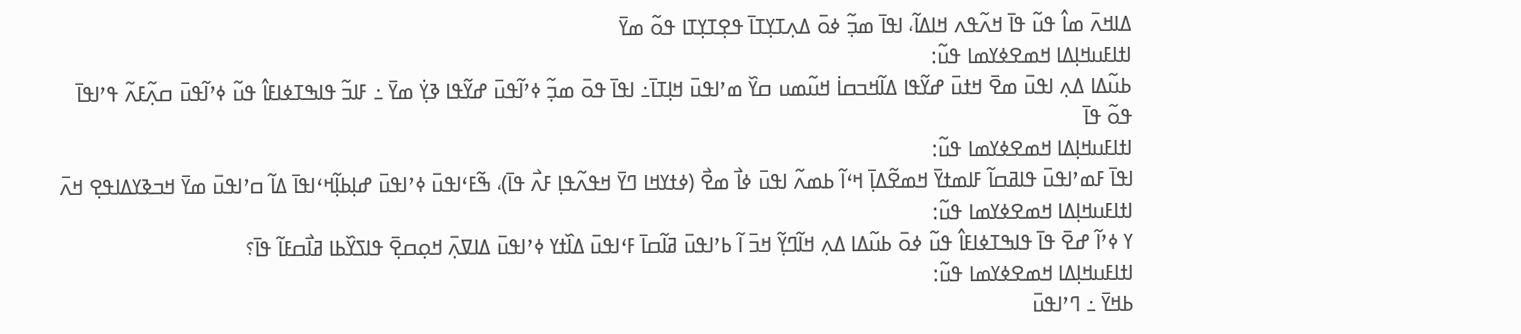ߡߊߞߍ߫ ߘߊ߮ ߟߎ߬ ߟߊ߫ ߞߍ߬ߟߍ ߞߊߡߊ߬، ߊߟߊ߫ ߘߏ߲߬ ߦߋ߫ ߡߍ߲ߠߌ߲ߠߊ߫ ߟߐ߲ߠߌ߲ߠߊ ߟߋ߬ ߘߌ߫
ߊߙߊߓߎߞߊ߲ߡߊ ߞߘߐߦߌߘߊ ߟߎ߬:
ߕߎ߬ߡߊ ߡߍ߲ ߊߟߎ߫ ߘߐ߫ ߞߙߎ߫ ߝߌ߬ߟߊ ߡߊ߬ߞߏߛߊ߭ ߞߎ߬ߘߎ ߛߌ߰ ߘߴߊߟߎ߫ ߞߊ߲ߠߊ߫߸ ߊߟߊ߫ ߟߋ߫ ߘߏ߲߬ ߦߴߊ߬ߟߎ߫ ߝߌ߬ߟߊ ߢߌ߲߭ ߘߌ߫ ߸ ߓߊߏ߬ ߟߊߒߠߦߊߓߊ߮ ߟߎ߬ ߦߴߊ߬ߟߎ߫ ߛߍ߲߬ߓߍ߬ ߟߴߊߟߊ߫ ߟߋ߬ ߟߊ߫
ߊߙߊߓߎߞߊ߲ߡߊ ߞߘߐߦߌߘߊ ߟߎ߬:
ߊߟߊ߫ ߓߘߴߊߟߎ߫ ߟߊߥߛߊ߬ ߓߊߘߙߌ߫ ߞߘߐ߬ߡߊ߲߫ ߞߵߊ߬ ߕߘߍ߬ ߊߟߎ߫ ߦߊ߯ ߘߐ߯ (ߦߙߌߞߊ ߣߌ߫ ߞߟߍ߬ߟߊ߲ ߓߍ߯ ߟߊ߫)، ߒ߬ߓߵߊߟߎ߫ ߦߴߊߟߎ߫ ߝߊ߲ߕߊ߲߬ߞߵߊߟߊ߫ ߡߊ߬ ߛߴߊߟߎ߫ ߘߌ߫ ߞߏߢߌߡߊߟߐ߲ ߞߍ߫
ߊߙߊߓߎߞߊ߲ߡߊ ߞߘߐߦߌߘߊ ߟߎ߬:
ߌ ߦߴߊ߬ ߝߐ߫ ߟߊ߫ ߟߊߒߠߦߊߓߊ߮ ߟߎ߬ ߦߋ߫ ߕߎ߬ߡߊ ߡߍ߲ ߞߊ߬ߣߌ߲߬ ߞߏ߫ ߊ߬ ߕߴߊߟߎ߫ ߥߊ߬ߛߊ߫ ߓߵߊߟߎ߫ ߡߊ߰ߙߌ ߦߴߊߟߎ߫ ߡߊߜߍ߲߫ ߞߋ߲ߛߐ߲߫ ߟߊߖߌ߰ߕߊ ߥߊ߯ߛߓߊ߬ ߟߊ߫؟
ߊߙߊߓߎߞߊ߲ߡߊ ߞߘߐߦߌߘߊ ߟߎ߬:
ߕߞߌ߫ ߸ ߣߴߊߟߎ߫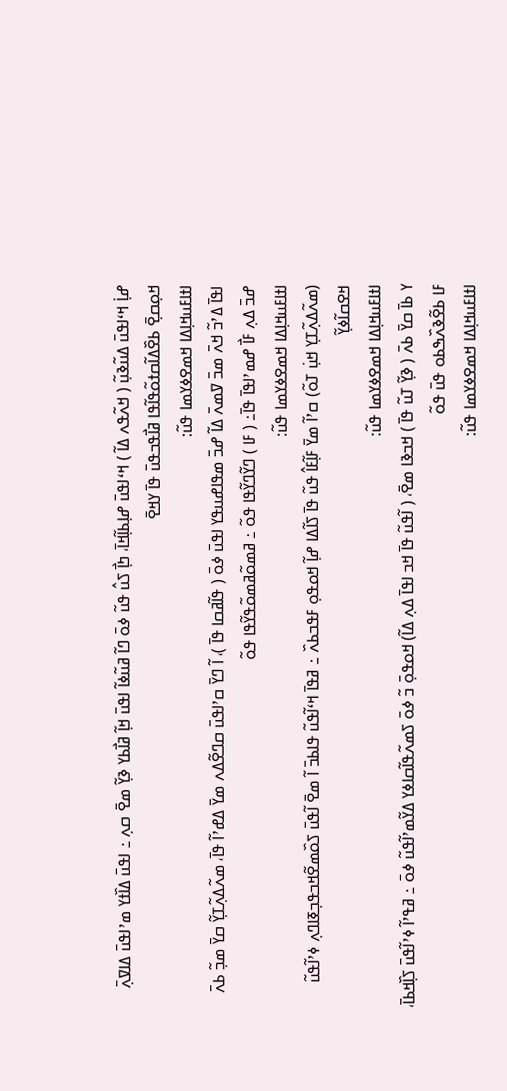ߝߊ߲߭ ߞߵߊߟߎ߫ ߡߎ߬ߢߎ߲߬ ( ߞߍ߬ߟߍ ߡߊ߬ ) ߞߵߊߟߎ߫ ߝߊ߲ߕߊ߲߬ߞߊ߫، ߤߊ߲߯ ߖߎ߮ ߟߎ߬ ߦߋ߫ ߣߊ߬ ߥߎ߬ߦߊ߬ ߊߟߎ߫ ߞߊ߲߬ ߥߊ߯ߕߌ ߢߌ߲߬ ߘߐ߫ ߛߍ߲ ߸ ߊߟߎ߫ ߡߊ߰ߙߌ ߘߴߊߟߎ߫ ߡߊߜߍ߲߫ ߞߋ߲ߛߐ߲߫ ߕߐ߰ߡߊ߬ߛߙߋ߬ߟߊ߬ߟߊ ߥߊ߯ߟߏߟߎ߫ ߟߊ߫ ߌߞߐ߫
ߊߙߊߓߎߞߊ߲ߡߊ ߞߘߐߦߌߘߊ ߟߎ߬:
ߊߟߊ߫ ߡߴߏ߬ ߞߍ߫ ߘߏ߫ ߜߘߍ߫ ߡߊ߬ ߝߏ߫ ߘߟߊߝߎߟߌ ߊߟߎ߫ ߦߋ߫ ( ߟߊ߬ߥߛߊ ߟߊ߫ )، ߊ߬ ߣߌ߫ ߛߴߊߟߎ߫ ߛߣߐ߬ߡߍ ߘߌ߫ ߡߝߴߊ߬ ߟߊ߫، ߘߍ߬ߡߍ߲߬ߠߌ߲߬ ߛߌ߫ ߘߏ߲߬ ߕߍ߫ ߝߏ߫ ߡߍ߲ ߓߊ߯ ߝߘߴߊߟߊ߫ ߟߊ߫߸ ( ߓߊ ) ߣߌ߬ߣߌ߬ߟߊ ߟߋ߬ ߸ ߥߘߋ߬ߥߘߋ߬ߟߌ߬ߟߊ ߟߋ߬
ߊߙߊߓߎߞߊ߲ߡߊ ߞߘߐߦߌߘߊ ߟߎ߬:
(ߘߍ߬ߡߍ߲߬ߠߌ߲ ߞߎ߲߭ ߠߋ߬) ߛߴߊ߬ ߘߌ߫ ߓߊ߲߬ߓߊ߮ ߟߎ߬ ߟߊ߫ ߖߊ߬ߡߊ ߝߊ߲߬ ߞߋߟߋ߲ ߓߟߏߕߍ߰ ߸ ߥߟߊ߫ ߞߵߊ߬ߟߎ߬ ߟߊߕߏ߫ ߊ߬ ߘߐ߫ ߊ߬ߟߎ߫ ߖߋ߰ߘߐ߬ߞߏߟߏ߲ߧߊߣߍ߲ ߦߴߊ߬ߟߎ߬ ߞߐߛߊ߬ߦߌ߲߬
ߊߙߊߓߎߞߊ߲ߡߊ ߞߘߐߦߌߘߊ ߟߎ߬:
ߌ ߕߊ߫ ߛߌ߫ ߕߍ߫ ( ߢߌ߲߬ ߠߎ߬ ߟߊ߫ ) ߞߏߢߊ ߘߐ߫، ( ߊ߬ߟߎ߬ ߟߊ߫ ߞߏ ߊߟߊ߫ ߡߍ߲ ߡߊ߬) ߞߋߟߋ߲߫ ߏ߬ ߦߋ߫ ߖߘߍ߬ߟߊ߬ߛߊߦߌ ߡߌ߬ߘߴߊ߬ߟߎ߬ ߦߋ߫ ߸ ߥߟߴߊ߬ ߦߴߊ߬ߟߎ߫ ߖߊ߲߰ߞߕߊ߫، ߓߊ ߕߐ߬ߢߍ߰ߒߕߋ ߟߎ߫ ߟߋ߬
ߊߙߊߓߎߞߊ߲ߡߊ ߞߘߐߦߌߘߊ ߟߎ߬: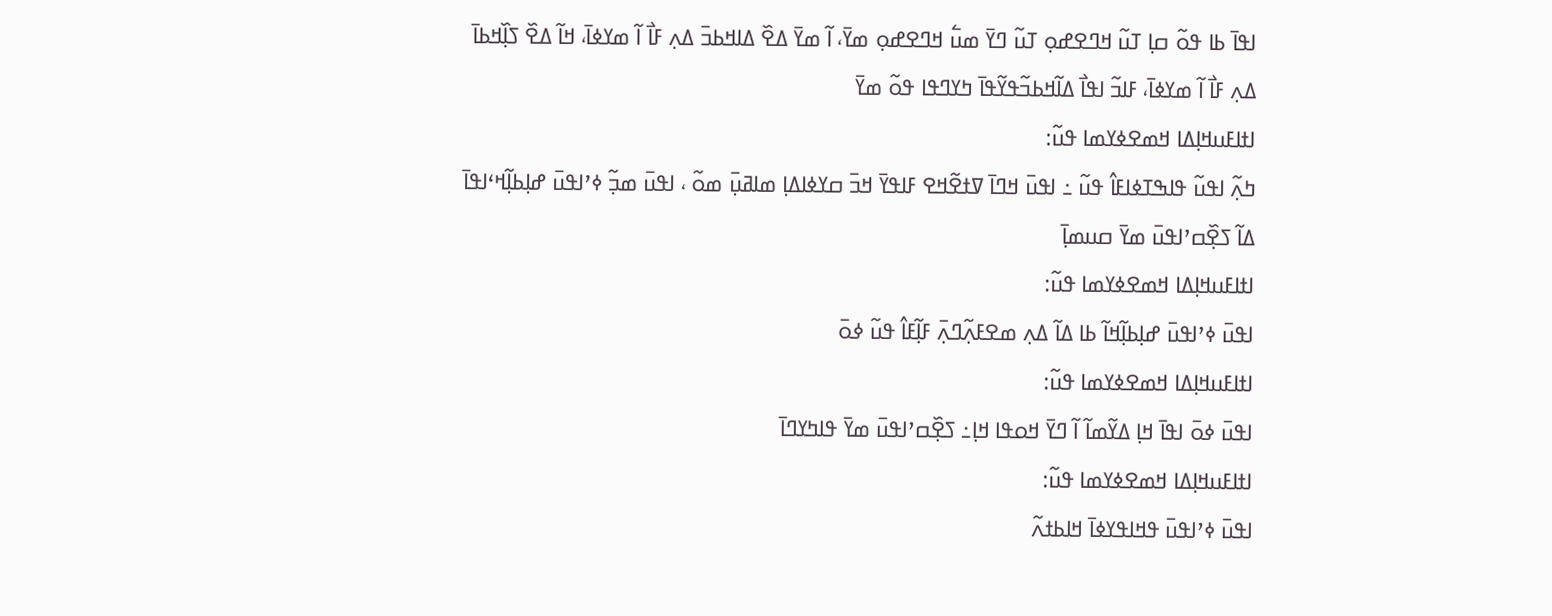ߊߟߊ߫ ߕߊ ߟߋ߬ ߛߊ߲ ߠߎ߬ ߞߣߐߝߋ߲ ߠߎ߬ ߣߌ߫ ߘߎ߱ ߞߣߐߝߋ߲ ߘߌ߫، ߊ߬ ߘߌ߫ ߡߐ߰ ߡߊߞߕߏ߫ ߡߍ߲ ߓߊ߯ ߊ߬ ߘߌߦߊ߫، ߞߊ߬ ߡߐ߰ ߖߊ߲߰ߞߕߊ߫ ߡߍ߲ ߓߊ߯ ߊ߬ ߘߌߦߊ߫، ߓߊߏ߬ ߊߟߊ߯ ߡߊ߬ߞߕߏ߬ߟߌ߬ߟߊ߫ ߤߌߣߟߊ ߟߋ߬ ߘߌ߫
ߊߙߊߓߎߞߊ߲ߡߊ ߞߘߐߦߌߘߊ ߟߎ߬:
ߤߍ߲߬ ߊߟߎ߬ ߟߊߒߠߦߊߓߊ߮ ߟߎ߬ ߸ ߊߟߎ߫ ߞߣߊ߫ ߜߙߐ߬ߞߐ ߓߊߟߌ߫ ߞߏ߫ ߛߌߦߊߡߊ߲ ߘߊߥߎ߲߫ ߘߋ߬ ، ߊߟߎ߫ ߘߏ߲߬ ߦߴߊߟߎ߫ ߝߊ߲ߕߊ߲߬ߞߵߊߟߊ߫ ߡߊ߬ ߖߐ߲߰ߛߴߊߟߎ߫ ߘߌ߫ ߛߎߘߊ߲߫
ߊߙߊߓߎߞߊ߲ߡߊ ߞߘߐߦߌߘߊ ߟߎ߬:
ߊߟߎ߫ ߦߴߊߟߎ߫ ߝߊ߲ߕߊ߲߬ߞߊ߬ ߕߊ ߡߊ߬ ߡߍ߲ ߘߐߓߍ߲߬ߣߍ߲߫ ߓߊ߲߬ߓߊ߮ ߟߎ߬ ߦߋ߫
ߊߙߊߓߎߞߊ߲ߡߊ ߞߘߐߦߌߘߊ ߟߎ߬:
ߊߟߎ߫ ߦߋ߫ ߊߟߊ߫ ߞߊ߲ ߡߌ߬ߘߊ߬ ߊ߬ ߣߌ߫ ߞߋߟߊ ߞߊ߲߸ ߖߐ߲߰ߛߴߊߟߎ߫ ߘߌ߫ ߟߊߤߌߣߊ߫
ߊߙߊߓߎߞߊ߲ߡߊ ߞߘߐߦߌߘߊ ߟߎ߬:
ߊߟߎ߫ ߦߴߊߟߎ߫ ߟߞߊߟߌߦߊ߫ ߞߊߕߙߍ߬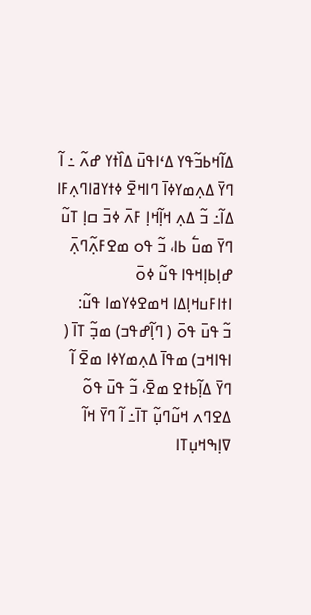ߡߊ߬ߞߕߏ߬ߟߌ ߡߵߊߟߎ߫ ߡߊ߰ߙߌ ߝߍ߬ ߸ ߊ߬ ߣߌ߫ ߡߍ߲ߘߌߦߊ߫ ߣߊߞߐ߫ ߦߙߌߥߊߣߍ߲ߓߊ ߡߊ߬߸ ߏ߬ ߡߍ߲ ߞߊ߲߬ߞߊ߲ ߓߍ߫ ߦߏ߫ ߛߊ߲ ߠߎ߬ ߣߌ߫ ߘߎ߱ ߕߊ، ߏ߬ ߟߋ ߘߐߓߍ߲߬ߣߍ߲߫ ߝߊ߲ߕߊ߲ߞߟߊ ߟߎ߬ ߦߋ߫
ߊߙߊߓߎߞߊ߲ߡߊ ߞߘߐߦߌߘߊ ߟߎ߬:
ߏ߬ ߟߎ߫ ߟߋ߫ ( ߣߊ߲߬ߝߟߏ) ߘߏ߲߬ ߠߊ߫ ( ߊߟߊߞߏ) ߘߟߊ߫ ߡߍ߲ߘߌߦߊ ߘߐ߫ ߊ߬ ߣߌ߫ ߡߊ߲߬ߕߙߐ ߘߐ߫، ߏ߬ ߟߎ߫ ߟߋ߬ ߡߐߣߍ ߞߎ߬ߣߎ߲߬ ߠߊ߫߸ ߊ߬ ߣߌ߫ ߞߊ߬ ߜߊ߲ߒߞߎ߲ߠߊ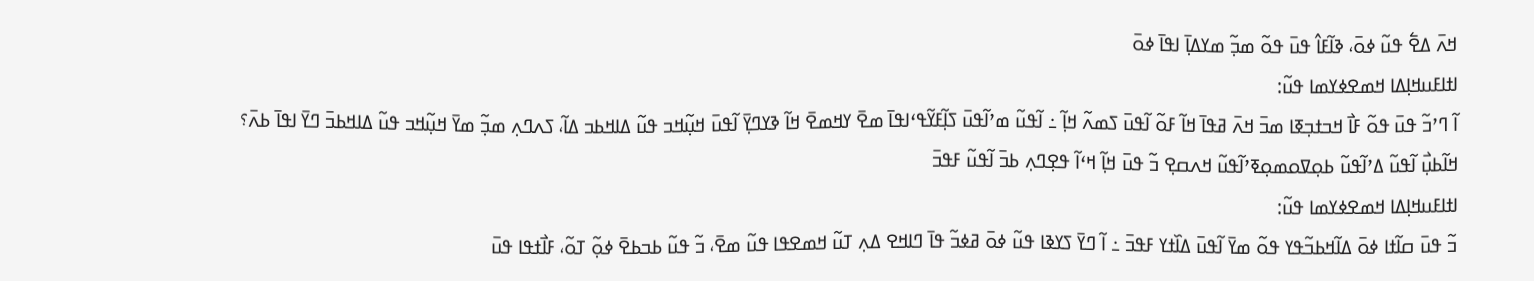ߞߍ߫ ߡߐ߱ ߟߎ߬ ߦߋ߫، ߢߊ߬ߓߊ߮ ߟߎ߫ ߟߋ߬ ߘߏ߲߬ ߘߌߡߊ߲߫ ߊߟߊ߫ ߦߋ߫
ߊߙߊߓߎߞߊ߲ߡߊ ߞߘߐߦߌߘߊ ߟߎ߬:
ߊ߬ ߣߴߏ߬ ߟߎ߫ ߟߋ߬ ߓߊ߯ ߞߏߙߏ߲ߧߊ ߘߏ߫ ߞߍ߫ ߥߟߊ߫ ߞߊ߬ ߓߋ߬ ߊ߬ߟߎ߫ ߖߘߍ߬ ߞߊ߲߬ ߸ ߊ߬ߟߎ߬ ߘߴߊ߬ߟߎ߫ ߖߊ߲߬ߓߌ߬ߟߵߊߟߊ߫ ߘߐ߫ ߌߞߘߐ߫ ߞߊ߬ ߢߌߣߌ߲߫ ߊ߬ߟߎ߫ ߞߎ߲߬ߞߏ ߟߎ߬ ߡߊߞߕߏ ߡߊ߬، ߖߍߣߍ߲ ߘߏ߲߬ ߘߌ߫ ߞߎ߲߬ߞߏ ߟߎ߬ ߡߊߞߕߏ߫ ߣߌ߫ ߊߟߊ߫ ߕߍ߫؟ ߞߊ߬ߕߎ߲߯ ߊ߬ߟߎ߬ ߡߴߊ߬ߟߎ߬ ߕߋ߲ߜߋߘߋ߲ߧߴߊ߬ߟߎ߬ ߞߍߛߐ߲ ߏ߬ ߟߎ߫ ߞߊ߲߬ ߞߵߊ߬ ߟߐ߲ߣߍ߲ ߕߏ߫ ߊ߬ߟߎ߬ ߓߟߏ߫
ߊߙߊߓߎߞߊ߲ߡߊ ߞߘߐߦߌߘߊ ߟߎ߬:
ߏ߬ ߟߎ߫ ߛߊ߬ߙߊ ߦߋ߫ ߡߊ߬ߞߕߏ߬ߟߌ ߟߋ߬ ߘߌ߫ ߊ߬ߟߎ߫ ߡߊ߰ߙߌ ߓߟߏ߫ ߸ ߊ߬ ߣߌ߫ ߖߌߢߊ ߟߎ߬ ߦߋ߫ ߥߦߏ߬ ߟߊ߫ ߣߊߞߐ ߡߍ߲ ߠߎ߬ ߞߘߐߟߊ ߟߎ߬ ߘߐ߫، ߏ߬ ߟߎ߬ ߕߏߕߐ߫ ߦߋ߲߬ ߠߋ߬، ߓߊ߯ߙߟߊ ߟߎ߫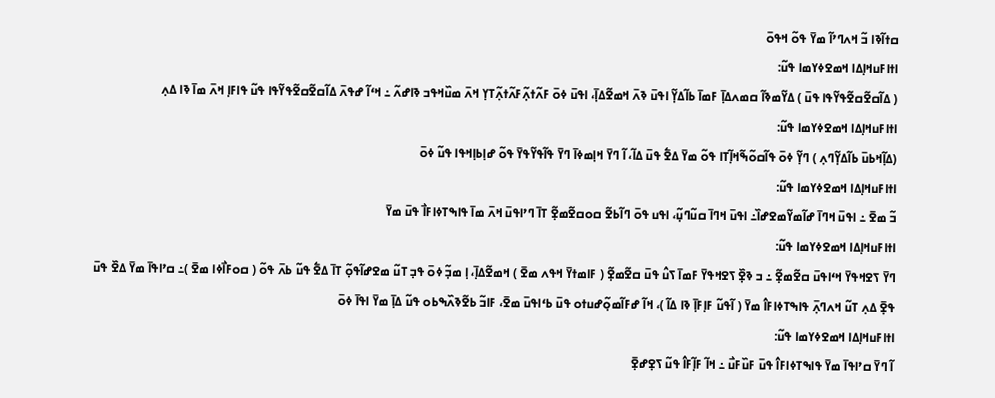ߛߙߊ߬ߢߊ ߏ߬ ߞߍߣߴߊ߬ ߘߌ߫ ߟߋ߬ ߞߟߋ߫
ߊߙߊߓߎߞߊ߲ߡߊ ߞߘߐߦߌߘߊ ߟߎ߬:
( ߡߊ߬ߛߐ߬ߛߐ߬ߟߌ߬ߟߊ ߟߎ߫ ) ߡߌ߬ߘߢߊ߬ ߛߘߍߡߊ߲߫ ߓߘߊ߫ ߕߊ߬ߡߌ߲߬ ߊߟߎ߫ ߢߍ߫ ߞߘߐ߬ߡߊ߲߫، ߊߟߎ߫ ߦߋ߫ ߓߍ߬ߙߍ߲߬ߓߍ߬ߙߍ߲߬ߠߌ߲ ߞߍ߫ ߘߎ߰ߞߟߏ ߢߊߝߍ߬ ߸ ߞߵߊ߬ ߝߟߍ߫ ߡߊ߬ߛߐ߬ߛߐ߬ߟߌ߬ߟߊ ߟߎ߬ ߟߊߓߊ߲ ߞߍ߫ ߘߊ߫ ߢߊ ߡߍ߲
ߊߙߊߓߎߞߊ߲ߡߊ ߞߘߐߦߌߘߊ ߟߎ߬:
(ߡߊ߲߬ߞߕߎ߫ ߕߊ߬ߡߌ߲߬ߣߍ߲ ) ߣߌ߲߬ ߦߋ߫ ߟߊ߬ߛߋ߬ߒ߬ߞߊ߲߬ߠߊ ߟߋ߬ ߘߌ߫ ߡߐ߱ ߟߎ߫ ߡߊ߬، ߊ߬ ߣߌ߫ ߞߊ߲ߘߦߊ߫ ߣߌ߫ ߟߊ߬ߟߌ߬ߟߌ߫ ߟߋ߬ ߝߊ߲ߕߊ߲ߞߟߊ ߟߎ߬ ߦߋ߫
ߊߙߊߓߎߞߊ߲ߡߊ ߞߘߐߦߌߘߊ ߟߎ߬:
ߏ߬ ߘߐ߫ ߸ ߊߟߎ߫ ߞߣߊ߫ ߝߊ߬ߘߌ߬ߘߐߝߊ߰߸ ߊߟߎ߫ ߞߣߊ߫ ߛߎ߬ߣߎ߲߬، ߊߟߎ ߟߋ߫ ߣߊ߬ߕߐ߬ ߛߋߛߐ߬ߘߐ߲߬ ߠߊ߫ ߣߴߊߟߎ߫ ߞߍ߫ ߘߊ߫ ߟߊߒߠߦߊߓߊ߯ ߟߎ߫ ߘߌ߫
ߊߙߊߓߎߞߊ߲ߡߊ ߞߘߐߦߌߘߊ ߟߎ߬:
ߣߌ߫ ߖߐߞߟߌ߫ ߞߵߊߟߎ߫ ߛߐ߬ߘߐ߲߬ ߸ ߏ ߢߐ߲߰ ߖߐߞߟߌ߫ ߓߘߊ߫ ߖߎ߮ ߟߎ߫ ߛߐ߬ߘߐ߲߬ ( ߓߊߘߙߌ߫ ߞߟߍ ߘߐ߫ ) ߞߘߐ߬ߡߊ߲߫، ߊ߲ ߘߏ߲߬ ߦߋ߫ ߟߏ߲ ߠߎ߬ ߘߐߝߊ߬ߟߋ߲߬ ߠߊ߫ ߡߐ߱ ߟߎ߬ ߕߍ߫ ߟߋ߬ ( ߛߋߓߊ߯ߦߊ ߘߐ߫ )߸ ߛߴߊߟߊ߫ ߘߌ߫ ߡߐ߰ ߟߎ߫ ߟߐ߲߫ ߡߍ߲ ߠߎ߬ ߞߍߣߍ߲߫ ߟߊߒߠߦߊߓߊ߮ ߘߌ߫ ( ߊ߬ߟߎ߬ ߓߊ߲ߓߊ߲߫ ߢߊ ߡߊ߬ )، ߞߊ߬ ߝߓߊ߬ߘߋ߲߬ߝߎߙߋ ߟߎ߫ ߕߵߊߟߎ߫ ߘߐ߫، ߓߊߏ߬ ߕߐ߬ߢߍ߰ߒߕߋ ߟߎ߬ ߡߊ߲߫ ߘߌ߫ ߊߟߊ߫ ߦߋ߫
ߊߙߊߓߎߞߊ߲ߡߊ ߞߘߐߦߌߘߊ ߟߎ߬:
ߊ߬ ߣߌ߫ ߛߴߊߟߊ߫ ߘߌ߫ ߟߊߒߠߦߊߓߊ߮ ߟߎ߫ ߓߎ߰ߓߎ߯ ߸ ߞߊ߬ ߓߊ߲߬ߓߊ߮ ߟߎ߬ ߖߐ߲ߝߐ߲߫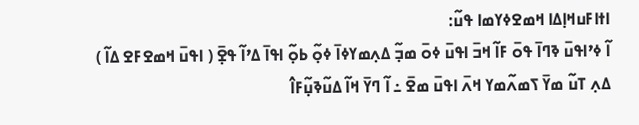ߊߙߊߓߎߞߊ߲ߡߊ ߞߘߐߦߌߘߊ ߟߎ߬:
ߊ߬ ߦߴߊߟߎ߫ ߢߣߊ߫ ߟߋ߫ ߓߊ߬ ߞߏ߫ ߊߟߎ߫ ߦߋ߫ ߘߏ߲߬ ߡߍ߲ߘߌߦߊ߫ ߦߋ߲߬ ߕߋ߲߬ ߊߟߊ߫ ߡߴߊ߬ ߟߐ߲߫ ( ߊߟߎ߫ ߞߘߐߓߐ ߡߊ߬ ) ߡߍ߲ ߠߎ߬ ߘߌ߫ ߖߘߍ߬ߘߌ ߞߍ߫ ߊߟߎ߫ ߘߐ߫ ߸ ߊ߬ ߣߌ߫ ߞߊ߬ ߡߎ߬ߢߎ߲߬ߓߊ߮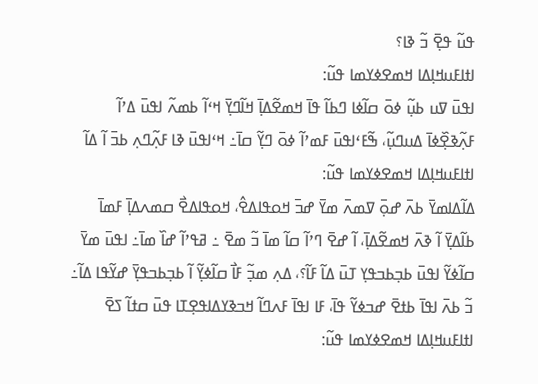ߟߎ߬ ߟߐ߲߫ ߏ߬ ߢߊ؟
ߊߙߊߓߎߞߊ߲ߡߊ ߞߘߐߦߌߘߊ ߟߎ߬:
ߊߟߎ߫ ߜߎ ߕߎ߲߬ ߦߋ߫ ߛߊ߬ߦߊ ߣߕߊ߬ ߟߊ߫ ߞߘߐ߬ߡߊ߲߫ ߞߊ߬ߣߌ߲߫ ߞߵߊ߬ ߕߘߍ߬ ߊߟߎ߫ ߡߴߊ߬ ߓߍ߲߬ߢߐ߲߰ߦߊ߫ ߡߎߣߎ߲߬، ߒ߬ߓߵߊߟߎ߫ ߓߘߴߊ߬ ߦߋ߫ ߣߌ߲߬ ߛߊ߫߸ ߞߵߊߟߎ߫ ߢߊ ߓߍ߲߬ߣߍ߲ ߕߏ߫ ߊ߬ ߡߊ߬
ߊߙߊߓߎߞߊ߲ߡߊ ߞߘߐߦߌߘߊ ߟߎ߬:
ߡߊ߬ߡߊߘߌ߫ ߕߍ߫ ߝߋ߲߫ ߜߘߍ߫ ߘߌ߫ ߝߏ߫ ߞߋߟߊߡߐ߮، ߞߋߟߊߡߐ߯ ߛߘߍߡߊ߲߫ ߓߘߊ߫ ߕߊ߬ߡߌ߲߫ ߊ߬ ߢߍ߫ ߞߘߐ߬ߡߊ߲߫، ߊ߬ ߝߐ߫ ߣߴߊ߬ ߛߊ߬ ߘߊ߫ ߏ߬ ߘߐ߫ ߸ ߥߟߴߊ߬ ߝߊ߰ ߘߊ߫߸ ߊߟߎ߫ ߘߌ߫ ߛߊ߬ߦߌ߬ ߊߟߎ߫ ߕߏ߲ߕߏߟߌ߲ ߠߎ߫ ߡߊ߬ ߓߊ߬؟، ߡߍ߲ ߘߏ߲߬ ߓߊ߯ ߛߊ߬ߦߌ߲߬ ߊ߬ ߕߏ߲ߕߏߟߌ߲߫ ߝߌ߬ߟߊ ߡߊ߬߸ ߏ߬ ߕߍ߫ ߊߟߊ߫ ߕߙߐ߫ ߝߏߦߌ߬ ߟߊ߫، ߓߊ ߊߟߊ߫ ߓߍߣߊ߬ ߞߏߢߌߡߊߟߐ߲ߠߊ ߟߎ߫ ߛߙߊ߬ ߖߐ߫
ߊߙߊߓߎߞߊ߲ߡߊ ߞߘߐߦߌߘߊ ߟߎ߬: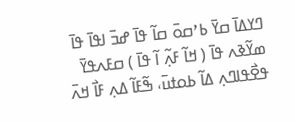ߣߌߡߊ߫ ߛߌ߫ ߕߴߛߋ߫ ߛߊ߬ ߟߊ߫ ߝߏ߫ ߊߟߊ߫ ߟߊ߫ ߘߌ߬ߢߍ ߟߊ߫ ( ߞߊ߬ ߓߍ߲߬ ߊ߬ ߟߊ߫ ) ߛߓߍߟߌ߫ ߟߐ߯ߟߊߣߍ߲ ߡߊ߬ ߕߋߙߎ߫، ߒ߬ߓߊ߬ ߡߍ߲ ߓߊ߯ ߞߍ߫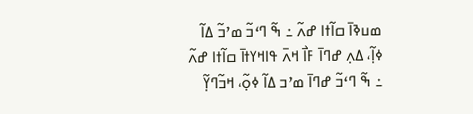ߘߎߢߊ߫ ߛߊ߬ߙߊ ߝߍ߬ ߸ ߒ߬ ߣߵߏ߬ ߘߴߏ߬ ߡߊ߬ ߦߊ߲߬، ߡߍ߲ ߝߣߊ߫ ߓߊ߯ ߞߍ߫ ߟߊߞߌߙߊ߫ ߛߊ߬ߙߊ ߝߍ߬ ߸ ߒ߬ ߣߵߏ߬ ߝߣߊ߫ ߘߴߏ ߡߊ߬ ߦߋ߲߬، ߞߏ߬ߣߌ߲߬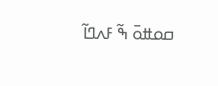ߛߋߚߋ߫ ߒ߬ ߓߍߣߊ߬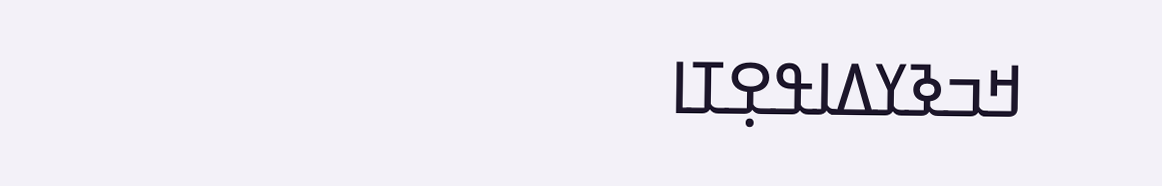ߞߏߢߌߡߊߟߐ߲ߠߊ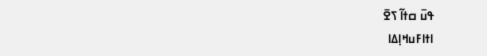ߟߎ߫ ߛߙߊ߬ ߖߐ߫
ߊߙߊߓߎߞߊ߲ߡߊ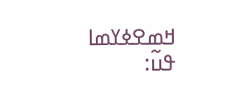ߞߘߐߦߌߘߊ ߟߎ߬: